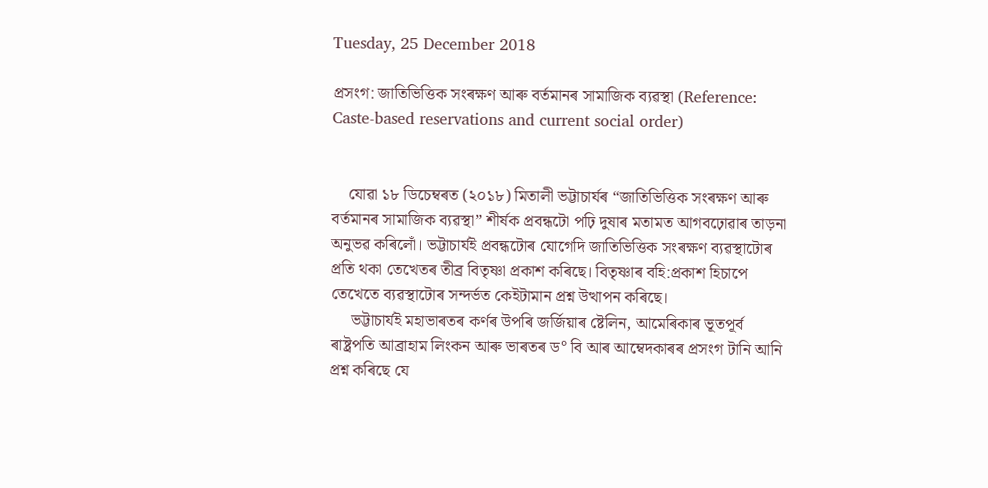Tuesday, 25 December 2018

প্ৰসংগ: জাতিভিত্তিক সংৰক্ষণ আৰু বৰ্তমানৰ সামাজিক ব্যৱস্থা (Reference: Caste-based reservations and current social order)


    যোৱা ১৮ ডিচেম্বৰত (২০১৮) মিতালী ভট্টাচাৰ্যৰ “জাতিভিত্তিক সংৰক্ষণ আৰু বৰ্তমানৰ সামাজিক ব্যৱস্থা” শীৰ্ষক প্ৰবন্ধটো পঢ়ি দুষাৰ মতামত আগবঢ়োৱাৰ তাড়না অনুভৱ কৰিলোঁ। ভট্টাচাৰ্যই প্ৰবন্ধটোৰ যোগেদি জাতিভিত্তিক সংৰক্ষণ ব্যৱস্থাটোৰ প্ৰতি থকা তেখেতৰ তীব্ৰ বিতৃষ্ণা প্ৰকাশ কৰিছে। বিতৃষ্ণাৰ বহি:প্ৰকাশ হিচাপে তেখেতে ব্যৱস্থাটোৰ সন্দৰ্ভত কেইটামান প্ৰশ্ন উত্থাপন কৰিছে।
     ভট্টাচাৰ্যই মহাভাৰতৰ কৰ্ণৰ উপৰি জৰ্জিয়াৰ ষ্টেলিন, আমেৰিকাৰ ভূতপূৰ্ব ৰাষ্ট্ৰপতি আব্ৰাহাম লিংকন আৰু ভাৰতৰ ড° বি আৰ আম্বেদকাৰৰ প্ৰসংগ টানি আনি প্ৰশ্ন কৰিছে যে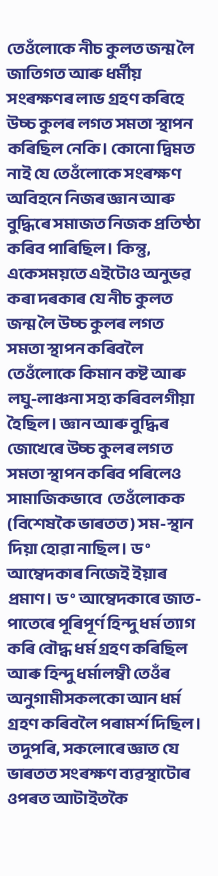তেওঁলোকে নীচ কুলত জন্ম লৈ জাতিগত আৰু ধৰ্মীয় সংৰক্ষণৰ লাভ গ্ৰহণ কৰিহে উচ্চ কুলৰ লগত সমতা স্থাপন কৰিছিল নেকি। কোনো দ্বিমত নাই যে তেওঁলোকে সংৰক্ষণ অবিহনে নিজৰ জ্ঞান আৰু বুদ্ধিৰে সমাজত নিজক প্ৰতিষ্ঠা কৰিব পাৰিছিল। কিন্তু, একেসময়তে এইটোও অনুভৱ কৰা দৰকাৰ যে নীচ কুলত জন্ম লৈ উচ্চ কুলৰ লগত সমতা স্থাপন কৰিবলৈ তেওঁলোকে কিমান কষ্ট আৰু লঘু-লাঞ্চনা সহ্য কৰিবলগীয়া হৈছিল। জ্ঞান আৰু বুদ্ধিৰ জোখেৰে উচ্চ কুলৰ লগত সমতা স্থাপন কৰিব পৰিলেও সামাজিকভাবে  তেওঁলোকক (বিশেষকৈ ভাৰতত) সম-স্থান দিয়া হোৱা নাছিল। ড° আম্বেদকাৰ নিজেই ইয়াৰ প্ৰমাণ। ড° আম্বেদকাৰে জাত-পাতেৰে পূৰিপূৰ্ণ হিন্দু ধৰ্ম ত্যাগ কৰি বৌদ্ধ ধৰ্ম গ্ৰহণ কৰিছিল আৰু হিন্দু ধৰ্মালম্বী তেওঁৰ অনুগামীসকলকো আন ধৰ্ম গ্ৰহণ কৰিবলৈ পৰামৰ্শ দিছিল। তদুপৰি, সকলোৰে জ্ঞাত যে ভাৰতত সংৰক্ষণ ব্যৱস্থাটোৰ ওপৰত আটাইতকৈ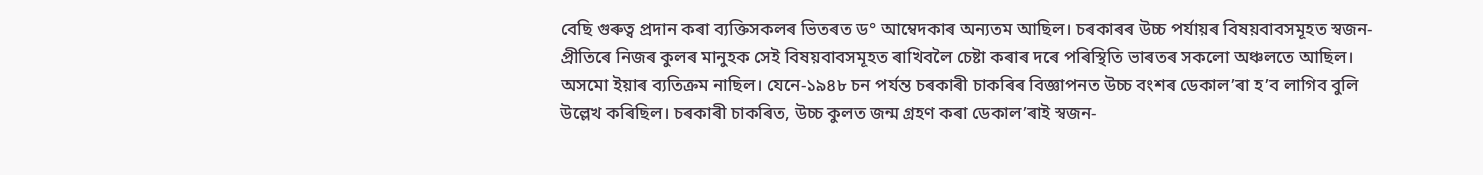বেছি গুৰুত্ব প্ৰদান কৰা ব্যক্তিসকলৰ ভিতৰত ড° আম্বেদকাৰ অন্যতম আছিল। চৰকাৰৰ উচ্চ পৰ্যায়ৰ বিষয়বাবসমূহত স্বজন-প্ৰীতিৰে নিজৰ কুলৰ মানুহক সেই বিষয়বাবসমূহত ৰাখিবলৈ চেষ্টা কৰাৰ দৰে পৰিস্থিতি ভাৰতৰ সকলো অঞ্চলতে আছিল। অসমো ইয়াৰ ব্যতিক্ৰম নাছিল। যেনে-১৯৪৮ চন পৰ্যন্ত চৰকাৰী চাকৰিৰ বিজ্ঞাপনত উচ্চ বংশৰ ডেকাল’ৰা হ’ব লাগিব বুলি উল্লেখ কৰিছিল। চৰকাৰী চাকৰিত, উচ্চ কুলত জন্ম গ্ৰহণ কৰা ডেকাল’ৰাই স্বজন-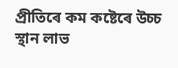প্ৰীতিৰে কম কষ্টেৰে উচ্চ স্থান লাভ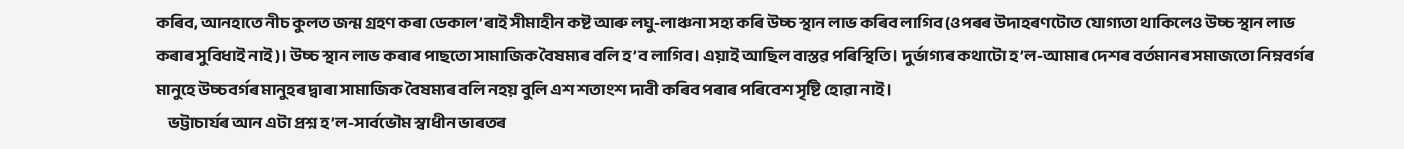কৰিব, আনহাতে নীচ কুলত জন্ম গ্ৰহণ কৰা ডেকাল’ৰাই সীমাহীন কষ্ট আৰু লঘু-লাঞ্চনা সহ্য কৰি উচ্চ স্থান লাভ কৰিব লাগিব (ওপৰৰ উদাহৰণটোত যোগ্যতা থাকিলেও উচ্চ স্থান লাভ কৰাৰ সুবিধাই নাই)। উচ্চ স্থান লাভ কৰাৰ পাছতো সামাজিক বৈষম্যৰ বলি হ’ব লাগিব। এয়াই আছিল বাস্তৱ পৰিস্থিতি। দুৰ্ভাগ্যৰ কথাটো হ’ল-আমাৰ দেশৰ বৰ্তমানৰ সমাজতো নিম্নবৰ্গৰ মানুহে উচ্চবৰ্গৰ মানুহৰ দ্বাৰা সামাজিক বৈষম্যৰ বলি নহয় বুলি এশ শতাংশ দাবী কৰিব পৰাৰ পৰিবেশ সৃষ্টি হোৱা নাই।
     ভট্টাচাৰ্যৰ আন এটা প্ৰশ্ন হ’ল-সাৰ্বভৌম স্বাধীন ভাৰতৰ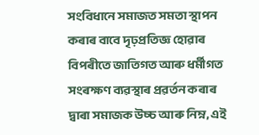সংবিধানে সমাজত সমতা স্থাপন কৰাৰ বাবে দৃঢ়প্ৰতিজ্ঞ হোৱাৰ বিপৰীতে জাতিগত আৰু ধৰ্মীগত সংৰক্ষণ ব্যৱস্থাৰ প্ৰৱৰ্তন কৰাৰ দ্বাৰা সমাজক উচ্চ আৰু নিম্ন, এই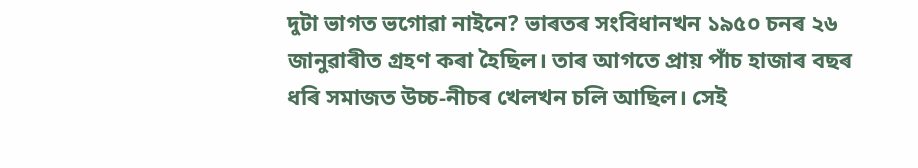দুটা ভাগত ভগোৱা নাইনে? ভাৰতৰ সংবিধানখন ১৯৫০ চনৰ ২৬ জানুৱাৰীত গ্ৰহণ কৰা হৈছিল। তাৰ আগতে প্ৰায় পাঁচ হাজাৰ বছৰ ধৰি সমাজত উচ্চ-নীচৰ খেলখন চলি আছিল। সেই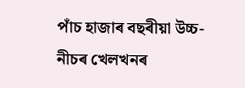পাঁচ হাজাৰ বছৰীয়া উচ্চ-নীচৰ খেলখনৰ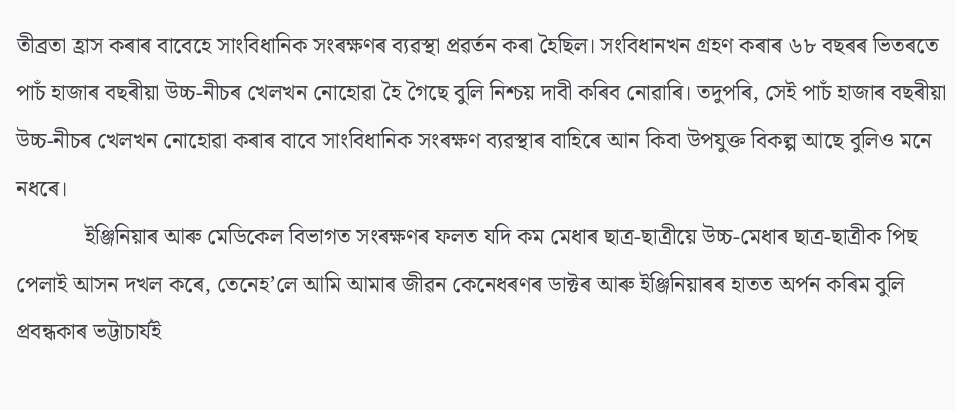তীব্ৰতা হ্ৰাস কৰাৰ বাবেহে সাংবিধানিক সংৰক্ষণৰ ব্যৱস্থা প্ৰৱৰ্তন কৰা হৈছিল। সংবিধানখন গ্ৰহণ কৰাৰ ৬৮ বছৰৰ ভিতৰতে পাচঁ হাজাৰ বছৰীয়া উচ্চ-নীচৰ খেলখন নোহোৱা হৈ গৈছে বুলি নিশ্চয় দাবী কৰিব নোৱাৰি। তদুপৰি, সেই পাচঁ হাজাৰ বছৰীয়া উচ্চ-নীচৰ খেলখন নোহোৱা কৰাৰ বাবে সাংবিধানিক সংৰক্ষণ ব্যৱস্থাৰ বাহিৰে আন কিবা উপযুক্ত বিকল্প আছে বুলিও মনে নধৰে।
            ইঞ্জিনিয়াৰ আৰু মেডিকেল বিভাগত সংৰক্ষণৰ ফলত যদি কম মেধাৰ ছাত্ৰ-ছাত্ৰীয়ে উচ্চ-মেধাৰ ছাত্ৰ-ছাত্ৰীক পিছ পেলাই আসন দখল কৰে, তেনেহ’লে আমি আমাৰ জীৱন কেনেধৰণৰ ডাক্টৰ আৰু ইঞ্জিনিয়াৰৰ হাতত অৰ্পন কৰিম বুলি প্ৰবন্ধকাৰ ভট্টাচাৰ্যই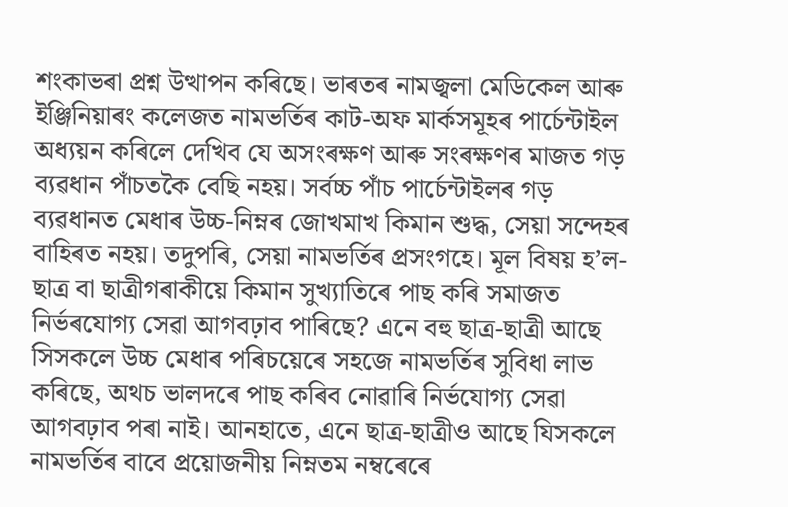শংকাভৰা প্ৰশ্ন উত্থাপন কৰিছে। ভাৰতৰ নামজ্বলা মেডিকেল আৰু ইঞ্জিনিয়াৰং কলেজত নামভৰ্তিৰ কাট-অফ মাৰ্কসমূহৰ পাৰ্চেন্টাইল অধ্যয়ন কৰিলে দেখিব যে অসংৰক্ষণ আৰু সংৰক্ষণৰ মাজত গড় ব্যৱধান পাঁচতকৈ বেছি নহয়। সৰ্বচ্চ পাঁচ পাৰ্চেন্টাইলৰ গড় ব্যৱধানত মেধাৰ উচ্চ-নিম্নৰ জোখমাখ কিমান শুদ্ধ, সেয়া সন্দেহৰ বাহিৰত নহয়। তদুপৰি, সেয়া নামভৰ্তিৰ প্ৰসংগহে। মূল বিষয় হ’ল-ছাত্ৰ বা ছাত্ৰীগৰাকীয়ে কিমান সুখ্যাতিৰে পাছ কৰি সমাজত নিৰ্ভৰযোগ্য সেৱা আগবঢ়াব পাৰিছে? এনে বহু ছাত্ৰ-ছাত্ৰী আছে সিসকলে উচ্চ মেধাৰ পৰিচয়েৰে সহজে নামভৰ্তিৰ সুবিধা লাভ কৰিছে, অথচ ভালদৰে পাছ কৰিব নোৱাৰি নিৰ্ভযোগ্য সেৱা আগবঢ়াব পৰা নাই। আনহাতে, এনে ছাত্ৰ-ছাত্ৰীও আছে যিসকলে নামভৰ্তিৰ বাবে প্ৰয়োজনীয় নিম্নতম নম্বৰেৰে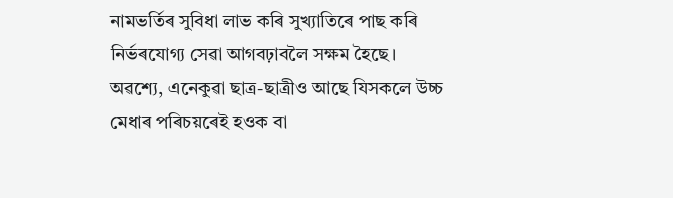নামভৰ্তিৰ সুবিধা লাভ কৰি সুখ্যাতিৰে পাছ কৰি নিৰ্ভৰযোগ্য সেৱা আগবঢ়াবলৈ সক্ষম হৈছে। অৱশ্যে, এনেকুৱা ছাত্ৰ-ছাত্ৰীও আছে যিসকলে উচ্চ মেধাৰ পৰিচয়ৰেই হওক বা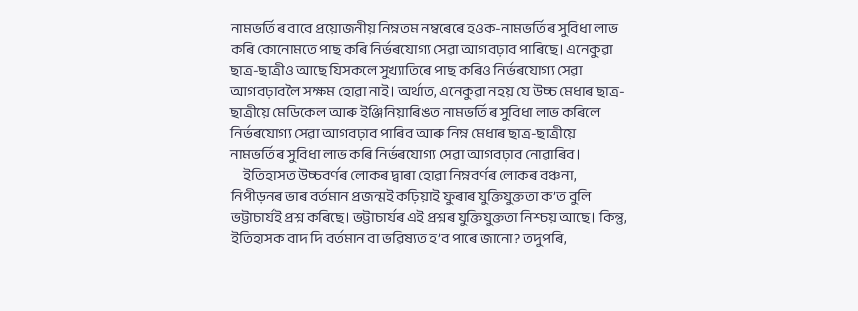নামভৰ্তিৰ বাবে প্ৰয়োজনীয় নিম্নতম নম্বৰেৰে হওক-নামভৰ্তিৰ সুবিধা লাভ কৰি কোনোমতে পাছ কৰি নিৰ্ভৰযোগ্য সেৱা আগবঢ়াব পাৰিছে। এনেকুৱা ছাত্ৰ-ছাত্ৰীও আছে যিসকলে সুখ্যাতিৰে পাছ কৰিও নিৰ্ভৰযোগ্য সেৱা আগবঢ়াবলৈ সক্ষম হোৱা নাই। অৰ্থাত, এনেকুৱা নহয় যে উচ্চ মেধাৰ ছাত্ৰ-ছাত্ৰীয়ে মেডিকেল আৰু ইঞ্জিনিয়াৰিঙত নামভৰ্তিৰ সুবিধা লাভ কৰিলে নিৰ্ভৰযোগ্য সেৱা আগবঢ়াব পাৰিব আৰু নিম্ন মেধাৰ ছাত্ৰ-ছাত্ৰীয়ে নামভৰ্তিৰ সুবিধা লাভ কৰি নিৰ্ভৰযোগ্য সেৱা আগবঢ়াব নোৱাৰিব।
     ইতিহাসত উচ্চবৰ্ণৰ লোকৰ দ্বাৰা হোৱা নিম্নবৰ্ণৰ লোকৰ বঞ্চনা, নিপীড়নৰ ভাৰ বৰ্তমান প্ৰজন্মই কঢ়িয়াই ফুৰাৰ যুক্তিযুক্ততা ক’ত বুলি ভট্টাচাৰ্যই প্ৰশ্ন কৰিছে। ভট্টাচাৰ্যৰ এই প্ৰশ্নৰ যুক্তিযুক্ততা নিশ্চয় আছে। কিন্তু, ইতিহাসক বাদ দি বৰ্তমান বা ভৱিষ্যত হ’ব পাৰে জানো? তদুপৰি,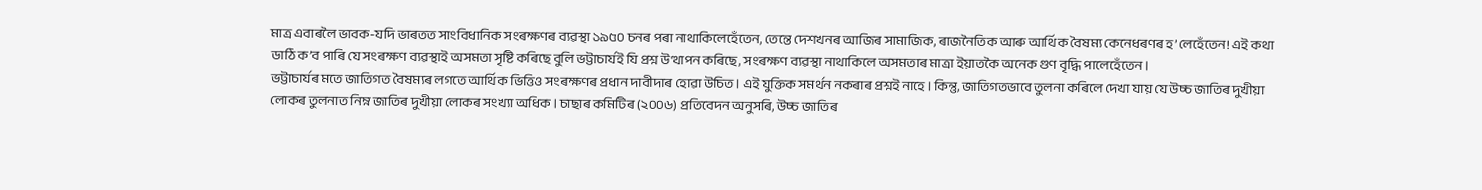মাত্ৰ এবাৰলৈ ভাবক-যদি ভাৰতত সাংবিধানিক সংৰক্ষণৰ ব্যৱস্থা ১৯৫০ চনৰ পৰা নাথাকিলেহেঁতেন, তেন্তে দেশখনৰ আজিৰ সামাজিক, ৰাজনৈতিক আৰু আৰ্থিক বৈষম্য কেনেধৰণৰ হ’লেহেঁতেন! এই কথা ডাঠি ক’ব পাৰি যে সংৰক্ষণ ব্যৱস্থাই অসমতা সৃষ্টি কৰিছে বুলি ভট্টাচাৰ্যই যি প্ৰশ্ন উত্থাপন কৰিছে, সংৰক্ষণ ব্যৱস্থা নাথাকিলে অসমতাৰ মাত্ৰা ইয়াতকৈ অনেক গুণ বৃদ্ধি পালেহেঁতেন।
ভট্টাচাৰ্যৰ মতে জাতিগত বৈষম্যৰ লগতে আৰ্থিক ভিত্তিও সংৰক্ষণৰ প্ৰধান দাবীদাৰ হোৱা উচিত। এই যুক্তিক সমৰ্থন নকৰাৰ প্ৰশ্নই নাহে। কিন্তু, জাতিগতভাবে তুলনা কৰিলে দেখা যায় যে উচ্চ জাতিৰ দুখীয়া লোকৰ তুলনাত নিম্ন জাতিৰ দুখীয়া লোকৰ সংখ্যা অধিক। চাছাৰ কমিটিৰ (২০০৬) প্ৰতিবেদন অনুসৰি, উচ্চ জাতিৰ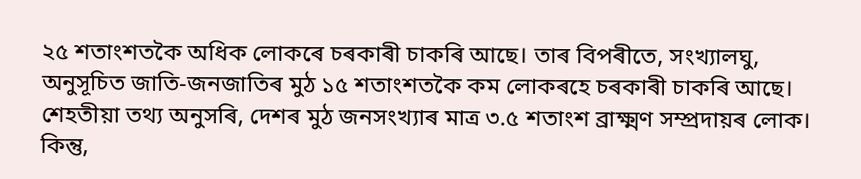২৫ শতাংশতকৈ অধিক লোকৰে চৰকাৰী চাকৰি আছে। তাৰ বিপৰীতে, সংখ্যালঘু, অনুসূচিত জাতি-জনজাতিৰ মুঠ ১৫ শতাংশতকৈ কম লোকৰহে চৰকাৰী চাকৰি আছে। শেহতীয়া তথ্য অনুসৰি, দেশৰ মুঠ জনসংখ্যাৰ মাত্ৰ ৩.৫ শতাংশ ব্ৰাক্ষ্মণ সম্প্ৰদায়ৰ লোক। কিন্তু,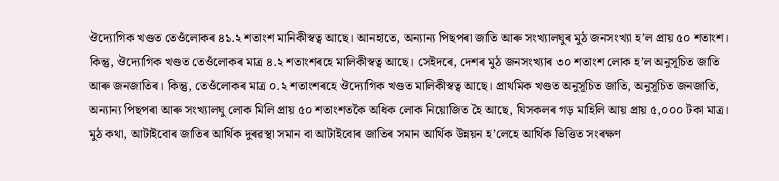ঔদ্যোগিক খণ্ডত তেওঁলোকৰ ৪১.২ শতাংশ মানিকীস্বত্ব আছে। আনহাতে, অন্যান্য পিছপৰা জাতি আৰু সংখ্যালঘুৰ মুঠ জনসংখ্যা হ’ল প্ৰায় ৫০ শতাংশ। কিন্তু, ঔদ্যোগিক খণ্ডত তেওঁলোকৰ মাত্ৰ ৪.২ শতাংশৰহে মালিকীস্বত্ব আছে। সেইদৰে, দেশৰ মুঠ জনসংখ্যাৰ ৩০ শতাংশ লোক হ’ল অনুসূচিত জাতি আৰু জনজাতিৰ। কিন্তু, তেওঁলোকৰ মাত্ৰ ০.২ শতাংশৰহে ঔদ্যোগিক খণ্ডত মালিকীস্বত্ব আছে। প্ৰাথমিক খণ্ডত অনুসূচিত জাতি, অনুসূচিত জনজাতি, অন্যান্য পিছপৰা আৰু সংখ্যালঘু লোক মিলি প্ৰায় ৫০ শতাংশতকৈ অধিক লোক নিয়োজিত হৈ আছে, যিসকলৰ গড় মাহিলি আয় প্ৰায় ৫,০০০ টকা মাত্ৰ।  মুঠ কথা, আটাইবোৰ জাতিৰ আৰ্থিক দুৰৱস্থা সমান বা আটাইবোৰ জাতিৰ সমান আৰ্থিক উন্নয়ন হ’লেহে আৰ্থিক ভিত্তিত সংৰক্ষণ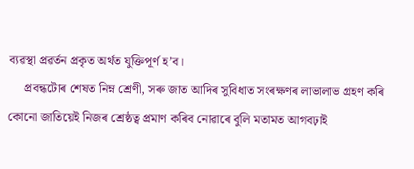ব্যৱস্থা প্ৰৱৰ্তন প্ৰকৃত অৰ্থত যুক্তিপূৰ্ণ হ’ব।
     প্ৰবন্ধটোৰ শেষত নিম্ন শ্ৰেণী, সৰু জাত আদিৰ সুবিধাত সংৰক্ষণৰ লাভালাভ গ্ৰহণ কৰি কোনো জাতিয়েই নিজৰ শ্ৰেষ্ঠত্ব প্ৰমাণ কৰিব নোৱাৰে বুলি মতামত আগবঢ়াই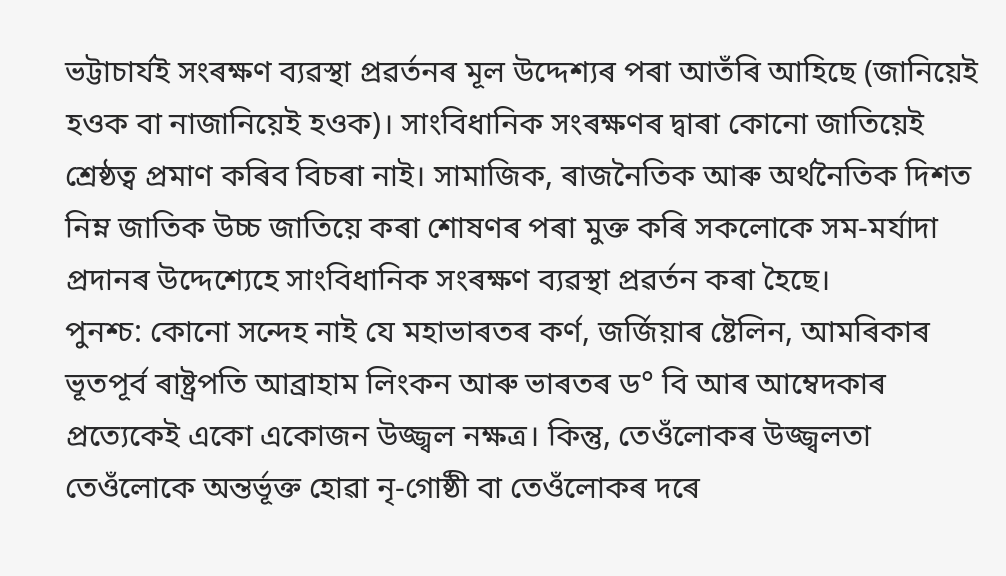ভট্টাচাৰ্যই সংৰক্ষণ ব্যৱস্থা প্ৰৱৰ্তনৰ মূল উদ্দেশ্যৰ পৰা আতঁৰি আহিছে (জানিয়েই হওক বা নাজানিয়েই হওক)। সাংবিধানিক সংৰক্ষণৰ দ্বাৰা কোনো জাতিয়েই শ্ৰেষ্ঠত্ব প্ৰমাণ কৰিব বিচৰা নাই। সামাজিক, ৰাজনৈতিক আৰু অৰ্থনৈতিক দিশত নিম্ন জাতিক উচ্চ জাতিয়ে কৰা শোষণৰ পৰা মুক্ত কৰি সকলোকে সম-মৰ্যাদা প্ৰদানৰ উদ্দেশ্যেহে সাংবিধানিক সংৰক্ষণ ব্যৱস্থা প্ৰৱৰ্তন কৰা হৈছে।
পুনশ্চ: কোনো সন্দেহ নাই যে মহাভাৰতৰ কৰ্ণ, জৰ্জিয়াৰ ষ্টেলিন, আমৰিকাৰ ভূতপূৰ্ব ৰাষ্ট্ৰপতি আব্ৰাহাম লিংকন আৰু ভাৰতৰ ড° বি আৰ আম্বেদকাৰ প্ৰত্যেকেই একো একোজন উজ্জ্বল নক্ষত্ৰ। কিন্তু, তেওঁলোকৰ উজ্জ্বলতা তেওঁলোকে অন্তৰ্ভূক্ত হোৱা নৃ-গোষ্ঠী বা তেওঁলোকৰ দৰে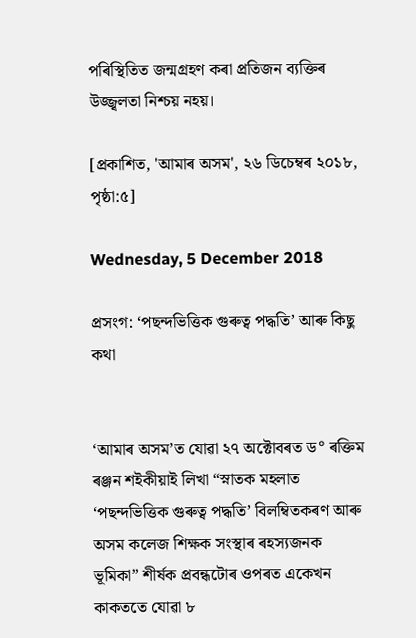পৰিস্থিতিত জন্মগ্ৰহণ কৰা প্ৰতিজন ব্যক্তিৰ উজ্জ্বলতা নিশ্চয় নহয়।

[প্ৰকাশিত, 'আমাৰ অসম', ২৬ ডিচেম্বৰ ২০১৮, পৃষ্ঠা:৫]

Wednesday, 5 December 2018

প্ৰসংগ: ‘পছন্দভিত্তিক গুৰুত্ব পদ্ধতি’ আৰু কিছু কথা


‘আমাৰ অসম’ত যোৱা ২৭ অক্টোবৰত ড° ৰক্তিম ৰঞ্জন শইকীয়াই লিখা “স্নাতক মহলাত ‘পছন্দভিত্তিক গুৰুত্ব পদ্ধতি’ বিলম্বিতকৰণ আৰু অসম কলেজ শিক্ষক সংস্থাৰ ৰহস্যজনক ভূমিকা” শীৰ্ষক প্ৰবন্ধটোৰ ওপৰত একেখন কাকততে যোৱা ৮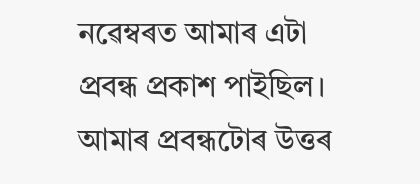নৱেম্বৰত আমাৰ এটা প্ৰবন্ধ প্ৰকাশ পাইছিল। আমাৰ প্ৰবন্ধটোৰ উত্তৰ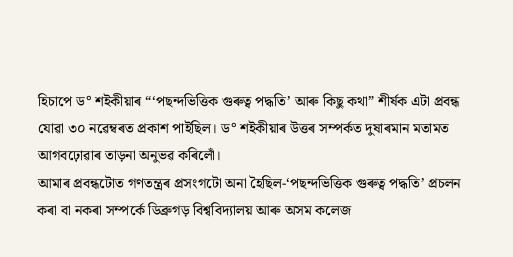হিচাপে ড° শইকীয়াৰ “‘পছন্দভিত্তিক গুৰুত্ব পদ্ধতি’ আৰু কিছু কথা” শীৰ্ষক এটা প্ৰবন্ধ যোৱা ৩০ নৱেম্বৰত প্ৰকাশ পাইছিল। ড° শইকীয়াৰ উত্তৰ সম্পৰ্কত দুষাৰমান মতামত আগবঢ়োৱাৰ তাড়না অনুভৱ কৰিলোঁ।
আমাৰ প্ৰবন্ধটোত গণতন্ত্ৰৰ প্ৰসংগটো অনা হৈছিল-‘পছন্দভিত্তিক গুৰুত্ব পদ্ধতি’ প্ৰচলন কৰা বা নকৰা সম্পৰ্কে ডিব্ৰুগড় বিশ্ববিদ্যালয় আৰু অসম কলেজ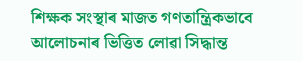শিক্ষক সংস্থাৰ মাজত গণতান্ত্ৰিকভাবে আলোচনাৰ ভিত্তিত লোৱা সিদ্ধান্ত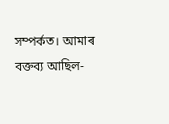সম্পৰ্কত। আমাৰ বক্তব্য আছিল-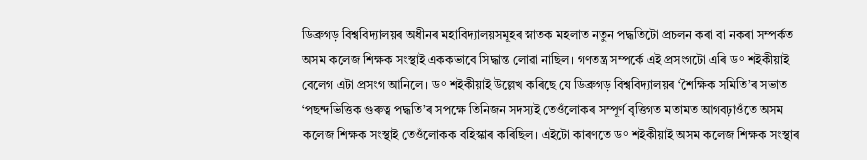ডিব্ৰুগড় বিশ্ববিদ্যালয়ৰ অধীনৰ মহাবিদ্যালয়সমূহৰ স্নাতক মহলাত নতুন পদ্ধতিটো প্ৰচলন কৰা বা নকৰা সম্পৰ্কত অসম কলেজ শিক্ষক সংস্থাই এককভাবে সিদ্ধান্ত লোৱা নাছিল। গণতন্ত্ৰ সম্পৰ্কে এই প্ৰসংগটো এৰি ড° শইকীয়াই বেলেগ এটা প্ৰসংগ আনিলে। ড° শইকীয়াই উল্লেখ কৰিছে যে ডিব্ৰুগড় বিশ্ববিদ্যালয়ৰ ‘শৈক্ষিক সমিতি’ৰ সভাত ‘পছন্দভিত্তিক গুৰুত্ব পদ্ধতি’ৰ সপক্ষে তিনিজন সদস্যই তেওঁলোকৰ সম্পূৰ্ণ বৃত্তিগত মতামত আগবঢ়াওঁতে অসম কলেজ শিক্ষক সংস্থাই তেওঁলোকক বহিস্কাৰ কৰিছিল। এইটো কাৰণতে ড° শইকীয়াই অসম কলেজ শিক্ষক সংস্থাৰ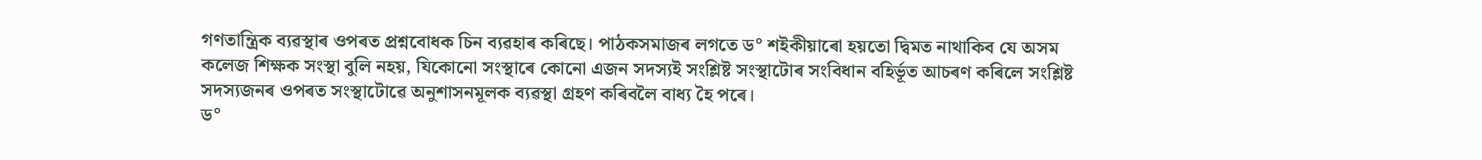গণতান্ত্ৰিক ব্যৱস্থাৰ ওপৰত প্ৰশ্নবোধক চিন ব্যৱহাৰ কৰিছে। পাঠকসমাজৰ লগতে ড° শইকীয়াৰো হয়তো দ্বিমত নাথাকিব যে অসম কলেজ শিক্ষক সংস্থা বুলি নহয়, যিকোনো সংস্থাৰে কোনো এজন সদস্যই সংশ্লিষ্ট সংস্থাটোৰ সংবিধান বহিৰ্ভূত আচৰণ কৰিলে সংশ্লিষ্ট সদস্যজনৰ ওপৰত সংস্থাটোৱে অনুশাসনমূলক ব্যৱস্থা গ্ৰহণ কৰিবলৈ বাধ্য হৈ পৰে।
ড°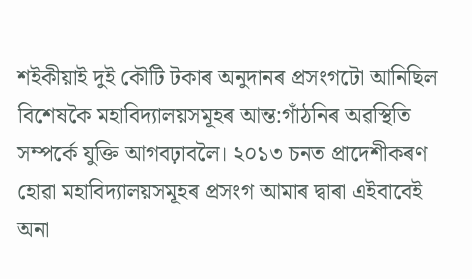শইকীয়াই দুই কৌটি টকাৰ অনুদানৰ প্ৰসংগটো আনিছিল বিশেষকৈ মহাবিদ্যালয়সমূহৰ আন্ত:গাঁঠনিৰ অৱস্থিতি সম্পৰ্কে যুক্তি আগবঢ়াবলৈ। ২০১৩ চনত প্ৰাদেশীকৰণ হোৱা মহাবিদ্যালয়সমূহৰ প্ৰসংগ আমাৰ দ্বাৰা এইবাবেই অনা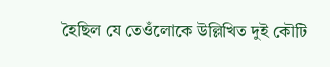হৈছিল যে তেওঁলোকে উল্লিখিত দুই কৌটি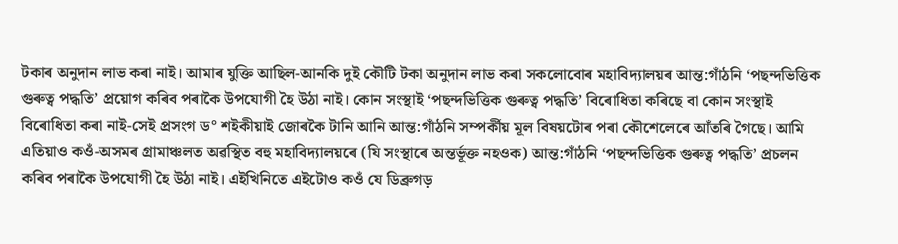টকাৰ অনুদান লাভ কৰা নাই। আমাৰ যুক্তি আছিল-আনকি দুই কৌটি টকা অনুদান লাভ কৰা সকলোবোৰ মহাবিদ্যালয়ৰ আন্ত:গাঁঠনি ‘পছন্দভিত্তিক গুৰুত্ব পদ্ধতি’ প্ৰয়োগ কৰিব পৰাকৈ উপযোগী হৈ উঠা নাই। কোন সংস্থাই ‘পছন্দভিত্তিক গুৰুত্ব পদ্ধতি’ বিৰোধিতা কৰিছে বা কোন সংস্থাই বিৰোধিতা কৰা নাই-সেই প্ৰসংগ ড° শইকীয়াই জোৰকৈ টানি আনি আন্ত:গাঁঠনি সম্পৰ্কীয় মূল বিষয়টোৰ পৰা কৌশেলেৰে আঁতৰি গৈছে। আমি এতিয়াও কওঁ-অসমৰ গ্ৰামাঞ্চলত অৱস্থিত বহু মহাবিদ্যালয়ৰে (যি সংস্থাৰে অন্তৰ্ভূক্ত নহওক) আন্ত:গাঁঠনি ‘পছন্দভিত্তিক গুৰুত্ব পদ্ধতি’ প্ৰচলন কৰিব পৰাকৈ উপযোগী হৈ উঠা নাই। এইখিনিতে এইটোও কওঁ যে ডিব্ৰুগড়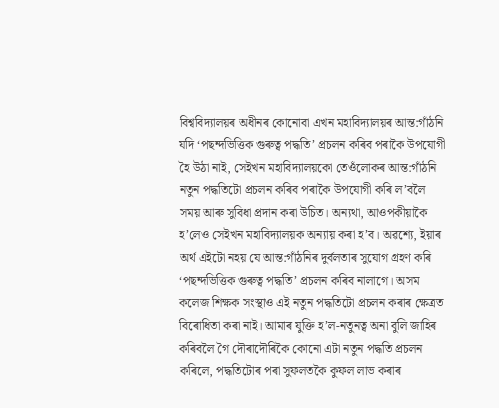বিশ্ববিদ্যালয়ৰ অধীনৰ কোনোবা এখন মহাবিদ্যালয়ৰ আন্ত:গাঁঠনি যদি ‘পছন্দভিত্তিক গুৰুত্ব পদ্ধতি’ প্ৰচলন কৰিব পৰাকৈ উপযোগী হৈ উঠা নাই, সেইখন মহাবিদ্যালয়কো তেওঁলোকৰ আন্ত:গাঁঠনি নতুন পদ্ধতিটো প্ৰচলন কৰিব পৰাকৈ উপযোগী কৰি ল’বলৈ সময় আৰু সুবিধা প্ৰদান কৰা উচিত। অন্যথা, আওপকীয়াকৈ হ’লেও সেইখন মহাবিদ্যালয়ক অন্যায় কৰা হ’ব। অৱশ্যে, ইয়াৰ অৰ্থ এইটো নহয় যে আন্ত:গাঁঠনিৰ দুৰ্বলতাৰ সুযোগ গ্ৰহণ কৰি ‘পছন্দভিত্তিক গুৰুত্ব পদ্ধতি’ প্ৰচলন কৰিব নালাগে। অসম কলেজ শিক্ষক সংস্থাও এই নতুন পদ্ধতিটো প্ৰচলন কৰাৰ ক্ষেত্ৰত বিৰোধিতা কৰা নাই। আমাৰ যুক্তি হ’ল-নতুনত্ব অনা বুলি জাহিৰ কৰিবলৈ গৈ দৌৰাদৌৰিকৈ কোনো এটা নতুন পদ্ধতি প্ৰচলন কৰিলে, পদ্ধতিটোৰ পৰা সুফলতকৈ কুফল লাভ কৰাৰ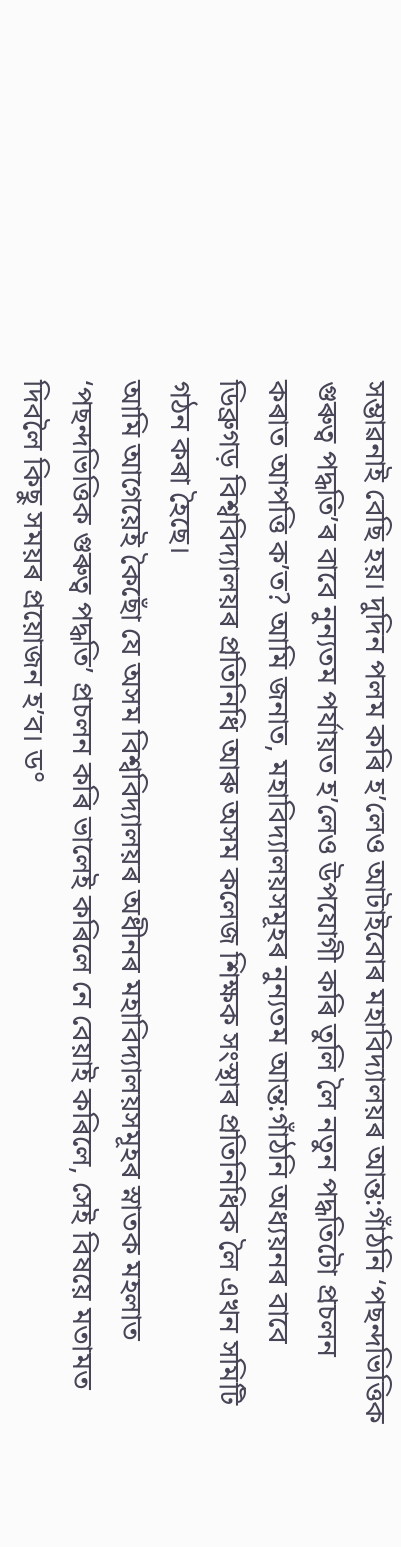সম্ভাৱনাই বেছি হয়। দুদিন পলম কৰি হ’লেও আটাইবোৰ মহাবিদ্যালয়ৰ আন্ত:গাঁঠনি ‘পছন্দভিত্তিক গুৰুত্ব পদ্ধতি’ৰ বাবে নুন্যতম পৰ্যায়ত হ’লেও উপযোগী কৰি তুলি লৈ নতুন পদ্ধতিটো প্ৰচলন কৰাত আপত্তি ক’ত? আমি জনাত, মহাবিদ্যালয়সমূহৰ নুন্যতম আন্ত:গাঁঠনি অধ্যয়নৰ বাবে ডিব্ৰুগড় বিশ্ববিদ্যালয়ৰ প্ৰতিনিধি আৰু অসম কলেজ শিক্ষক সংস্থাৰ প্ৰতিনিধিক লৈ এখন সমিটি গঠন কৰা হৈছে।
আমি আগেয়েই কৈছোঁ যে অসম বিশ্ববিদ্যালয়ৰ অধীনৰ মহাবিদ্যালয়সমূহৰ স্নাতক মহলাত ‘পছন্দভিত্তিক গুৰুত্ব পদ্ধতি’ প্ৰচলন কৰি ভালেই কৰিলে নে বেয়াই কৰিলে, সেই বিষয়ে মতামত দিবলৈ কিছু সময়ৰ প্ৰয়োজন হ’ব। ড°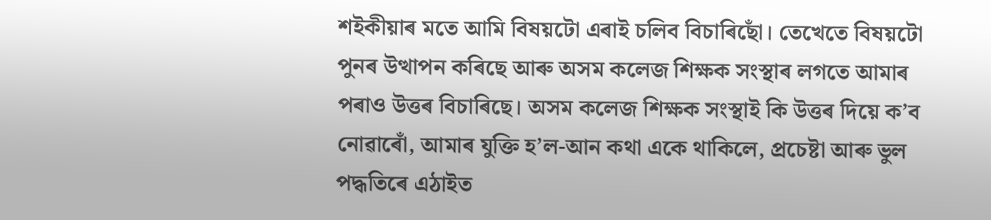শইকীয়াৰ মতে আমি বিষয়টো এৰাই চলিব বিচাৰিছোঁ। তেখেতে বিষয়টো পুনৰ উত্থাপন কৰিছে আৰু অসম কলেজ শিক্ষক সংস্থাৰ লগতে আমাৰ পৰাও উত্তৰ বিচাৰিছে। অসম কলেজ শিক্ষক সংস্থাই কি উত্তৰ দিয়ে ক’ব নোৱাৰোঁ, আমাৰ যুক্তি হ’ল-আন কথা একে থাকিলে, প্ৰচেষ্টা আৰু ভুল পদ্ধতিৰে এঠাইত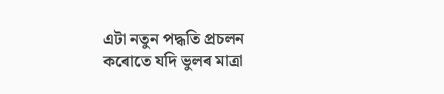এটা নতুন পদ্ধতি প্ৰচলন কৰোতে যদি ভুলৰ মাত্ৰা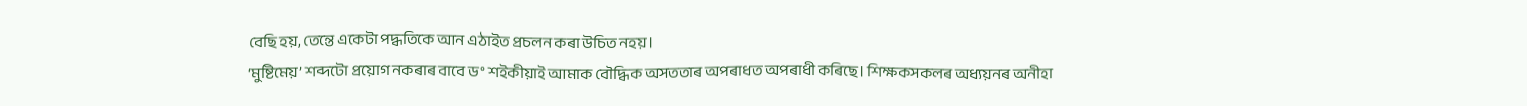বেছি হয়, তেন্তে একেটা পদ্ধতিকে আন এঠাইত প্ৰচলন কৰা উচিত নহয়।
‘মুষ্টিমেয়’ শব্দটো প্ৰয়োগ নকৰাৰ বাবে ড° শইকীয়াই আমাক বৌদ্ধিক অসততাৰ অপৰাধত অপৰাধী কৰিছে। শিক্ষকসকলৰ অধ্যয়নৰ অনীহা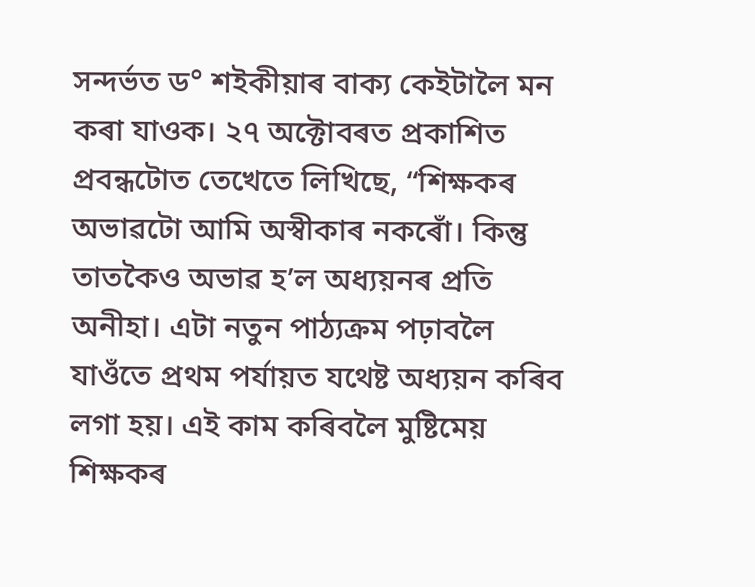সন্দৰ্ভত ড° শইকীয়াৰ বাক্য কেইটালৈ মন কৰা যাওক। ২৭ অক্টোবৰত প্ৰকাশিত প্ৰবন্ধটোত তেখেতে লিখিছে, “শিক্ষকৰ অভাৱটো আমি অস্বীকাৰ নকৰোঁ। কিন্তু তাতকৈও অভাৱ হ’ল অধ্যয়নৰ প্ৰতি অনীহা। এটা নতুন পাঠ্যক্ৰম পঢ়াবলৈ যাওঁতে প্ৰথম পৰ্যায়ত যথেষ্ট অধ্যয়ন কৰিব লগা হয়। এই কাম কৰিবলৈ মুষ্টিমেয় শিক্ষকৰ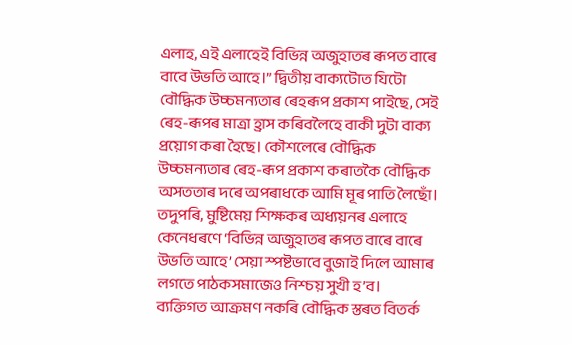এলাহ, এই এলাহেই বিভিন্ন অজুহাতৰ ৰূপত বাৰে বাবে উভতি আহে।” দ্বিতীয় বাক্যটোত যিটো বৌদ্ধিক উচ্চমন্যতাৰ ৰেহৰূপ প্ৰকাশ পাইছে, সেই ৰেহ-ৰূপৰ মাত্ৰা হ্ৰাস কৰিবলৈহে বাকী দুটা বাক্য প্ৰয়োগ কৰা হৈছে। কৌশলেৰে বৌদ্ধিক উচ্চমন্যতাৰ ৰেহ-ৰূপ প্ৰকাশ কৰাতকৈ বৌদ্ধিক অসততাৰ দৰে অপৰাধকে আমি মূৰ পাতি লৈছোঁ। তদুপৰি, মুষ্টিমেয় শিক্ষকৰ অধ্যয়নৰ এলাহে কেনেধৰণে ‘বিভিন্ন অজুহাতৰ ৰূপত বাৰে বাৰে উভতি আহে’ সেয়া স্পষ্টভাবে বুজাই দিলে আমাৰ লগতে পাঠকসমাজেও নিশ্চয় সুখী হ’ব।
ব্যক্তিগত আক্ৰমণ নকৰি বৌদ্ধিক স্তৰত বিতৰ্ক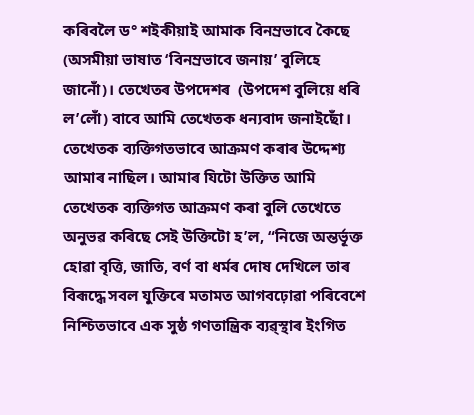কৰিবলৈ ড° শইকীয়াই আমাক বিনম্ৰভাবে কৈছে (অসমীয়া ভাষাত ‘বিনম্ৰভাবে জনায়’ বুলিহে জানোঁ)। তেখেতৰ উপদেশৰ  (উপদেশ বুলিয়ে ধৰি ল’লোঁ) বাবে আমি তেখেতক ধন্যবাদ জনাইছোঁ। তেখেতক ব্যক্তিগতভাবে আক্ৰমণ কৰাৰ উদ্দেশ্য আমাৰ নাছিল। আমাৰ যিটো উক্তিত আমি তেখেতক ব্যক্তিগত আক্ৰমণ কৰা বুলি তেখেতে অনুভৱ কৰিছে সেই উক্তিটো হ’ল, “নিজে অন্তৰ্ভূক্ত হোৱা বৃত্তি, জাতি, বৰ্ণ বা ধৰ্মৰ দোষ দেখিলে তাৰ বিৰূদ্ধে সবল যুক্তিৰে মতামত আগবঢ়োৱা পৰিবেশে নিশ্চিতভাবে এক সুষ্ঠ গণতান্ত্ৰিক ব্যৱ্স্থাৰ ইংগিত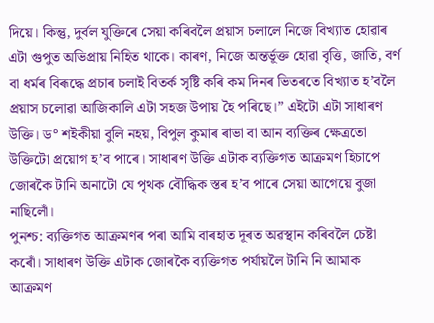দিয়ে। কিন্তু, দুৰ্বল যুক্তিৰে সেয়া কৰিবলৈ প্ৰয়াস চলালে নিজে বিখ্যাত হোৱাৰ এটা গুপুত অভিপ্ৰায় নিহিত থাকে। কাৰণ, নিজে অন্তৰ্ভূক্ত হোৱা বৃত্তি, জাতি, বৰ্ণ বা ধৰ্মৰ বিৰূদ্ধে প্ৰচাৰ চলাই বিতৰ্ক সৃষ্টি কৰি কম দিনৰ ভিতৰতে বিখ্যাত হ’বলৈ প্ৰয়াস চলোৱা আজিকালি এটা সহজ উপায় হৈ পৰিছে।” এইটো এটা সাধাৰণ উক্তি। ড° শইকীয়া বুলি নহয়, বিপুল কুমাৰ ৰাভা বা আন ব্যক্তিৰ ক্ষেত্ৰতো উক্তিটো প্ৰয়োগ হ’ব পাৰে। সাধাৰণ উক্তি এটাক ব্যক্তিগত আক্ৰমণ হিচাপে জোৰকৈ টানি অনাটো যে পৃথক বৌদ্ধিক স্তৰ হ’ব পাৰে সেয়া আগেয়ে বুজা নাছিলোঁ।
পুনশ্চ: ব্যক্তিগত আক্ৰমণৰ পৰা আমি বাৰহাত দূৰত অৱস্থান কৰিবলৈ চেষ্টা কৰোঁ। সাধাৰণ উক্তি এটাক জোৰকৈ ব্যক্তিগত পৰ্যায়লৈ টানি নি আমাক আক্ৰমণ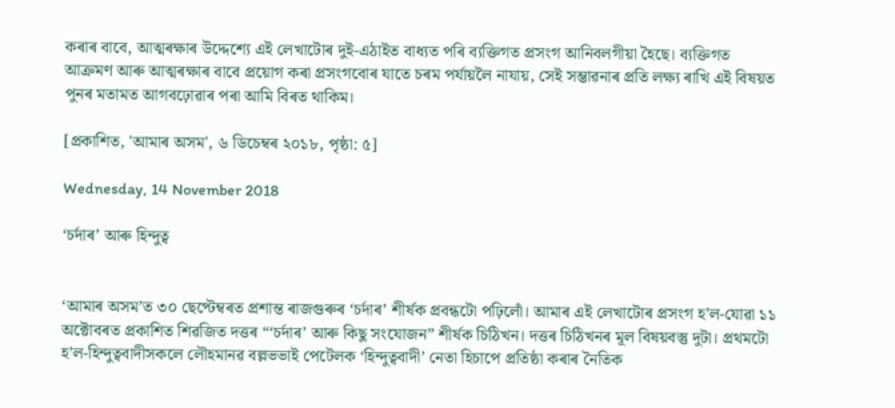কৰাৰ বাবে, আত্মৰক্ষাৰ উদ্দেশ্যে এই লেখাটোৰ দুই-এঠাইত বাধ্যত পৰি ব্যক্তিগত প্ৰসংগ আনিবলগীয়া হৈছে। ব্যক্তিগত আক্ৰমণ আৰু আত্মৰক্ষাৰ বাবে প্ৰয়োগ কৰা প্ৰসংগবোৰ যাতে চৰম পৰ্যায়লৈ নাযায়, সেই সম্ভাৱনাৰ প্ৰতি লক্ষ্য ৰাখি এই বিষয়ত পুনৰ মতামত আগবঢ়োৱাৰ পৰা আমি বিৰত থাকিম।

[প্ৰকাশিত, 'আমাৰ অসম', ৬ ডিচেম্বৰ ২০১৮, পৃষ্ঠা: ৫]

Wednesday, 14 November 2018

‘চৰ্দাৰ’ আৰু হিন্দুত্ব


‘আমাৰ অসম’ত ৩০ ছেপ্টেম্বৰত প্ৰশান্ত ৰাজগুৰুৰ ‘চৰ্দাৰ’ শীৰ্ষক প্ৰবন্ধটো পঢ়িলোঁ। আমাৰ এই লেখাটোৰ প্ৰসংগ হ’ল-যোৱা ১১ অক্টোবৰত প্ৰকাশিত শিৱজিত দত্তৰ “‘চৰ্দাৰ’ আৰু কিছু সংযোজন” শীৰ্ষক চিঠিখন। দত্তৰ চিঠিখনৰ মূল বিষয়বস্তু দুটা। প্ৰথমটো হ’ল-হিন্দুত্ববাদীসকলে লৌহমানৱ বল্লভভাই পেটেলক ‘হিন্দুত্ববাদী’ নেতা হিচাপে প্ৰতিষ্ঠা কৰাৰ নৈতিক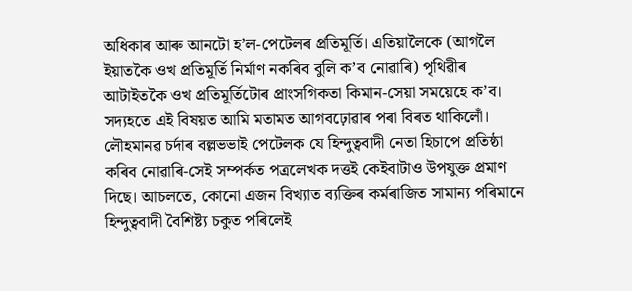অধিকাৰ আৰু আনটো হ’ল-পেটেলৰ প্ৰতিমূৰ্তি। এতিয়ালৈকে (আগলৈ ইয়াতকৈ ওখ প্ৰতিমূৰ্তি নিৰ্মাণ নকৰিব বুলি ক’ব নোৱাৰি) পৃথিৱীৰ আটাইতকৈ ওখ প্ৰতিমূৰ্তিটোৰ প্ৰাংসগিকতা কিমান-সেয়া সময়েহে ক’ব। সদ্যহতে এই বিষয়ত আমি মতামত আগবঢ়োৱাৰ পৰা বিৰত থাকিলোঁ।
লৌহমানৱ চৰ্দাৰ বল্লভভাই পেটেলক যে হিন্দুত্ববাদী নেতা হিচাপে প্ৰতিষ্ঠা কৰিব নোৱাৰি-সেই সম্পৰ্কত পত্ৰলেখক দত্তই কেইবাটাও উপযুক্ত প্ৰমাণ দিছে। আচলতে, কোনো এজন বিখ্যাত ব্যক্তিৰ কৰ্মৰাজিত সামান্য পৰিমানে হিন্দুত্ববাদী বৈশিষ্ট্য চকুত পৰিলেই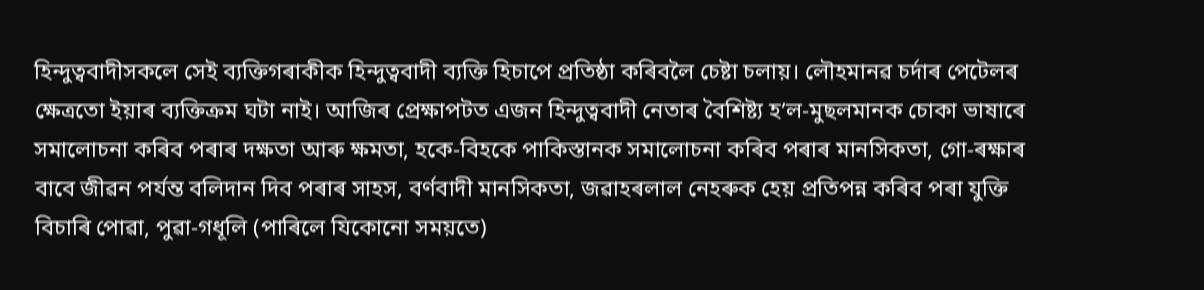হিন্দুত্ববাদীসকলে সেই ব্যক্তিগৰাকীক হিন্দুত্ববাদী ব্যক্তি হিচাপে প্ৰতিষ্ঠা কৰিবলৈ চেষ্টা চলায়। লৌহমানৱ চৰ্দাৰ পেটেলৰ ক্ষেত্ৰতো ইয়াৰ ব্যক্তিক্ৰম ঘটা নাই। আজিৰ প্ৰেক্ষাপটত এজন হিন্দুত্ববাদী নেতাৰ বৈশিষ্ট্য হ’ল-মুছলমানক চোকা ভাষাৰে সমালোচনা কৰিব পৰাৰ দক্ষতা আৰু ক্ষমতা, হকে-বিহকে পাকিস্তানক সমালোচনা কৰিব পৰাৰ মানসিকতা, গো-ৰক্ষাৰ বাবে জীৱন পৰ্যন্ত বলিদান দিব পৰাৰ সাহস, বৰ্ণবাদী মানসিকতা, জৱাহৰলাল নেহৰুক হেয় প্ৰতিপন্ন কৰিব পৰা যুক্তি বিচাৰি পোৱা, পুৱা-গধূলি (পাৰিলে যিকোনো সময়তে)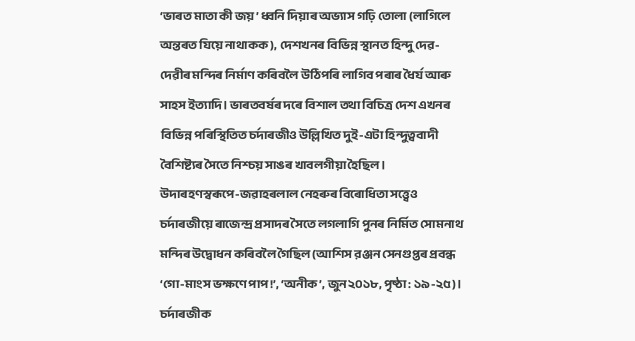‘ভাৰত মাতা কী জয়’ ধ্বনি দিয়াৰ অভ্যাস গঢ়ি তোলা (লাগিলে অন্তৰত যিয়ে নাথাকক), দেশখনৰ বিভিন্ন স্থানত হিন্দু দেৱ-দেৱীৰ মন্দিৰ নিৰ্মাণ কৰিবলৈ উঠিপৰি লাগিব পৰাৰ ধৈৰ্য আৰু সাহস ইত্যাদি। ভাৰতবৰ্ষৰ দৰে বিশাল তথা বিচিত্ৰ দেশ এখনৰ বিভিন্ন পৰিস্থিতিত চৰ্দাৰজীও উল্লিখিত দুই-এটা হিন্দুত্ববাদী বৈশিষ্ট্যৰ সৈতে নিশ্চয় সাঙৰ খাবলগীয়া হৈছিল। উদাৰহণস্বৰূপে-জৱাহৰলাল নেহৰুৰ বিৰোধিতা সত্ত্বেও চৰ্দাৰজীয়ে ৰাজেন্দ্ৰ প্ৰসাদৰ সৈতে লগলাগি পুনৰ নিৰ্মিত সোমনাথ মন্দিৰ উদ্বোধন কৰিবলৈ গৈছিল (আশিস রঞ্জন সেনগুপ্তৰ প্ৰবন্ধ ‘গো-মাংস ভক্ষণে পাপ!’, ‘অনীক’, জুন ২০১৮, পৃষ্ঠা: ১৯-২৫)। চৰ্দাৰজীক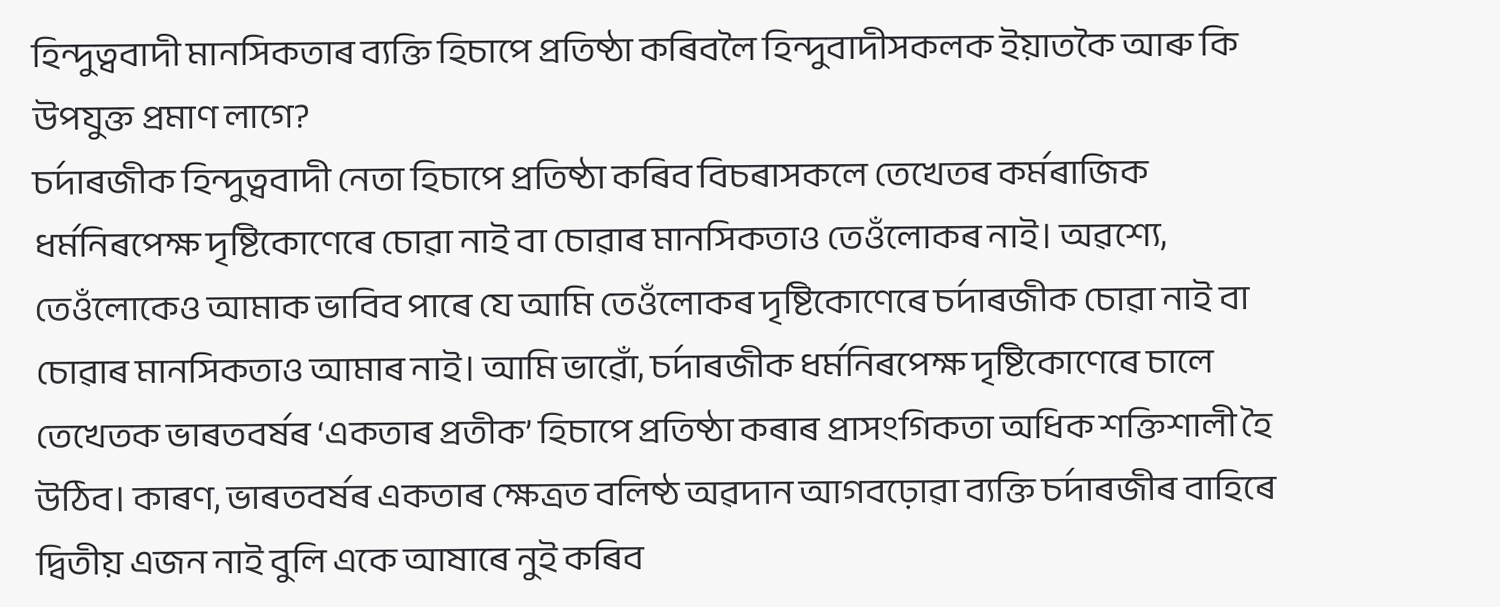হিন্দুত্ববাদী মানসিকতাৰ ব্যক্তি হিচাপে প্ৰতিষ্ঠা কৰিবলৈ হিন্দুবাদীসকলক ইয়াতকৈ আৰু কি উপযুক্ত প্ৰমাণ লাগে?
চৰ্দাৰজীক হিন্দুত্ববাদী নেতা হিচাপে প্ৰতিষ্ঠা কৰিব বিচৰাসকলে তেখেতৰ কৰ্মৰাজিক ধৰ্মনিৰপেক্ষ দৃষ্টিকোণেৰে চোৱা নাই বা চোৱাৰ মানসিকতাও তেওঁলোকৰ নাই। অৱশ্যে, তেওঁলোকেও আমাক ভাবিব পাৰে যে আমি তেওঁলোকৰ দৃষ্টিকোণেৰে চৰ্দাৰজীক চোৱা নাই বা চোৱাৰ মানসিকতাও আমাৰ নাই। আমি ভাৱোঁ, চৰ্দাৰজীক ধৰ্মনিৰপেক্ষ দৃষ্টিকোণেৰে চালে তেখেতক ভাৰতবৰ্ষৰ ‘একতাৰ প্ৰতীক’ হিচাপে প্ৰতিষ্ঠা কৰাৰ প্ৰাসংগিকতা অধিক শক্তিশালী হৈ উঠিব। কাৰণ, ভাৰতবৰ্ষৰ একতাৰ ক্ষেত্ৰত বলিষ্ঠ অৱদান আগবঢ়োৱা ব্যক্তি চৰ্দাৰজীৰ বাহিৰে দ্বিতীয় এজন নাই বুলি একে আষাৰে নুই কৰিব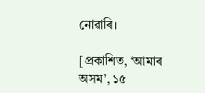নোৱাৰি।

[প্ৰকাশিত, ‘আমাৰ অসম’, ১৫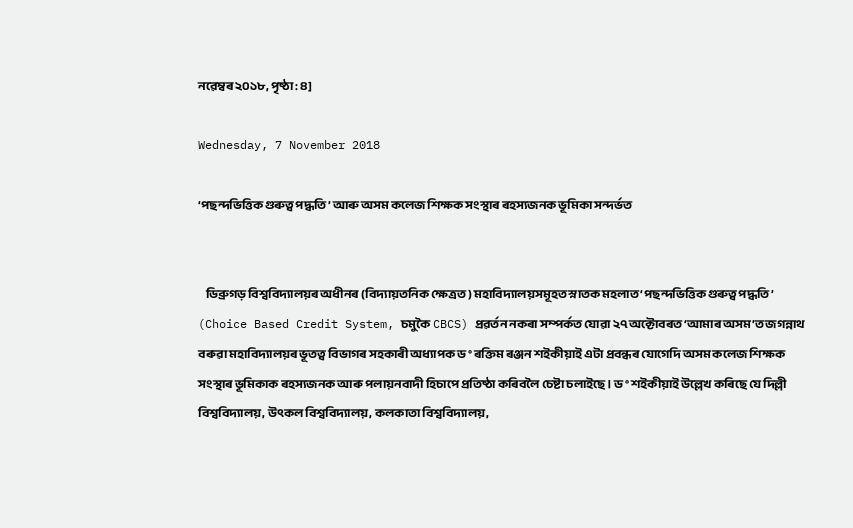নৱেম্বৰ ২০১৮, পৃষ্ঠা: ৪]

Wednesday, 7 November 2018

‘পছন্দভিত্তিক গুৰুত্ব পদ্ধতি’ আৰু অসম কলেজ শিক্ষক সংস্থাৰ ৰহস্যজনক ভূমিকা সন্দৰ্ভত


    ডিব্ৰুগড় বিশ্ববিদ্যালয়ৰ অধীনৰ (বিদ্যায়তনিক ক্ষেত্ৰত) মহাবিদ্যালয়সমূহত স্নাতক মহলাত ‘পছন্দভিত্তিক গুৰুত্ব পদ্ধতি’ (Choice Based Credit System, চমুকৈ CBCS) প্ৰৱৰ্তন নকৰা সম্পৰ্কত যোৱা ২৭ অক্টোবৰত ‘আমাৰ অসম’ত জগন্নাথ বৰুৱা মহাবিদ্যালয়ৰ ভূতত্ব বিভাগৰ সহকাৰী অধ্যাপক ড° ৰক্তিম ৰঞ্জন শইকীয়াই এটা প্ৰবন্ধৰ যোগেদি অসম কলেজ শিক্ষক সংস্থাৰ ভূমিকাক ৰহস্যজনক আৰু পলায়নবাদী হিচাপে প্ৰতিষ্ঠা কৰিবলৈ চেষ্টা চলাইছে। ড° শইকীয়াই উল্লেখ কৰিছে যে দিল্লী বিশ্ববিদ্যালয়, উৎকল বিশ্ববিদ্যালয়, কলকাতা বিশ্ববিদ্যালয়,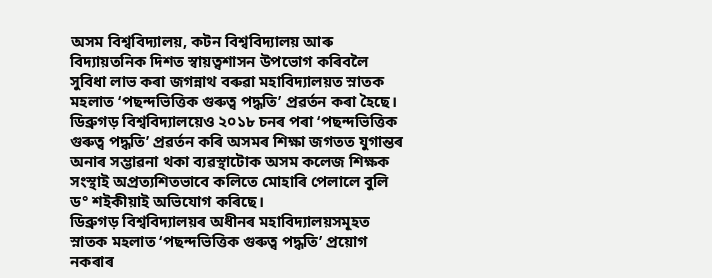অসম বিশ্ববিদ্যালয়, কটন বিশ্ববিদ্যালয় আৰু বিদ্যায়তনিক দিশত স্বায়ত্বশাসন উপভোগ কৰিবলৈ সুবিধা লাভ কৰা জগন্নাথ বৰুৱা মহাবিদ্যালয়ত স্নাতক মহলাত ‘পছন্দভিত্তিক গুৰুত্ব পদ্ধতি’ প্ৰৱৰ্তন কৰা হৈছে। ডিব্ৰুগড় বিশ্ববিদ্যালয়েও ২০১৮ চনৰ পৰা ‘পছন্দভিত্তিক গুৰুত্ব পদ্ধতি’ প্ৰৱৰ্তন কৰি অসমৰ শিক্ষা জগতত যুগান্তৰ অনাৰ সম্ভাৱনা থকা ব্যৱস্থাটোক অসম কলেজ শিক্ষক সংস্থাই অপ্ৰত্যশিতভাবে কলিতে মোহাৰি পেলালে বুলি ড° শইকীয়াই অভিযোগ কৰিছে।
ডিব্ৰুগড় বিশ্ববিদ্যালয়ৰ অধীনৰ মহাবিদ্যালয়সমূহত স্নাতক মহলাত ‘পছন্দভিত্তিক গুৰুত্ব পদ্ধতি’ প্ৰয়োগ নকৰাৰ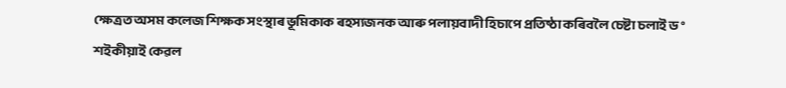ক্ষেত্ৰত অসম কলেজ শিক্ষক সংস্থাৰ ভূমিকাক ৰহস্যজনক আৰু পলায়বাদী হিচাপে প্ৰতিষ্ঠা কৰিবলৈ চেষ্টা চলাই ড° শইকীয়াই কেৱল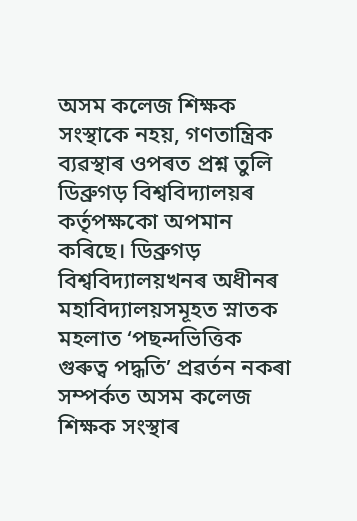অসম কলেজ শিক্ষক সংস্থাকে নহয়, গণতান্ত্ৰিক ব্যৱস্থাৰ ওপৰত প্ৰশ্ন তুলি ডিব্ৰুগড় বিশ্ববিদ্যালয়ৰ কৰ্তৃপক্ষকো অপমান কৰিছে। ডিব্ৰুগড় বিশ্ববিদ্যালয়খনৰ অধীনৰ মহাবিদ্যালয়সমূহত স্নাতক মহলাত ‘পছন্দভিত্তিক গুৰুত্ব পদ্ধতি’ প্ৰৱৰ্তন নকৰা সম্পৰ্কত অসম কলেজ শিক্ষক সংস্থাৰ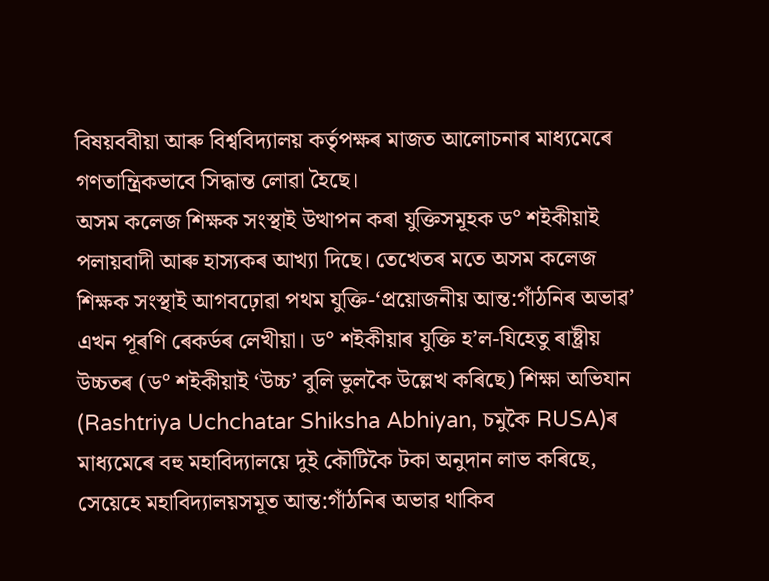বিষয়ববীয়া আৰু বিশ্ববিদ্যালয় কৰ্তৃপক্ষৰ মাজত আলোচনাৰ মাধ্যমেৰে গণতান্ত্ৰিকভাবে সিদ্ধান্ত লোৱা হৈছে।
অসম কলেজ শিক্ষক সংস্থাই উত্থাপন কৰা যুক্তিসমূহক ড° শইকীয়াই পলায়বাদী আৰু হাস্যকৰ আখ্যা দিছে। তেখেতৰ মতে অসম কলেজ শিক্ষক সংস্থাই আগবঢ়োৱা পথম যুক্তি-‘প্ৰয়োজনীয় আন্ত:গাঁঠনিৰ অভাৱ’ এখন পূৰণি ৰেকৰ্ডৰ লেখীয়া। ড° শইকীয়াৰ যুক্তি হ’ল-যিহেতু ৰাষ্ট্ৰীয় উচ্চতৰ (ড° শইকীয়াই ‘উচ্চ’ বুলি ভুলকৈ উল্লেখ কৰিছে) শিক্ষা অভিযান (Rashtriya Uchchatar Shiksha Abhiyan, চমুকৈ RUSA)ৰ মাধ্যমেৰে বহু মহাবিদ্যালয়ে দুই কৌটিকৈ টকা অনুদান লাভ কৰিছে, সেয়েহে মহাবিদ্যালয়সমূত আন্ত:গাঁঠনিৰ অভাৱ থাকিব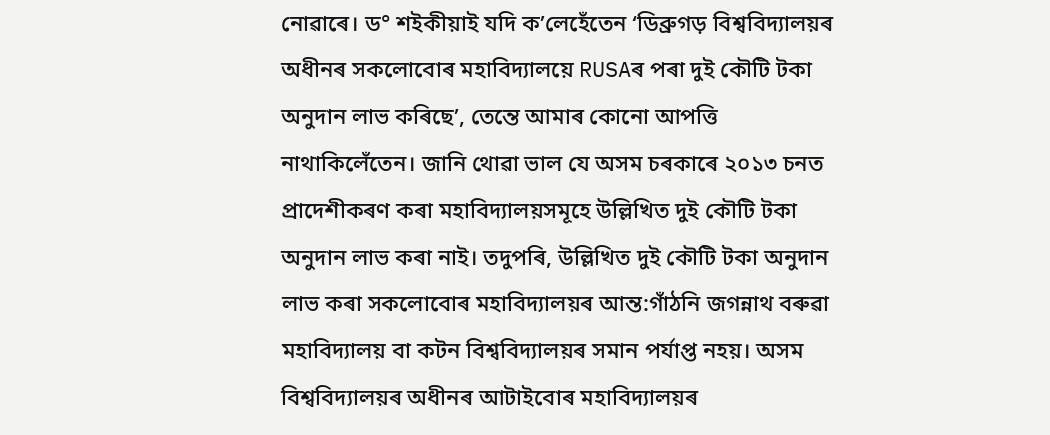নোৱাৰে। ড° শইকীয়াই যদি ক’লেহেঁতেন ‘ডিব্ৰুগড় বিশ্ববিদ্যালয়ৰ অধীনৰ সকলোবোৰ মহাবিদ্যালয়ে RUSAৰ পৰা দুই কৌটি টকা অনুদান লাভ কৰিছে’, তেন্তে আমাৰ কোনো আপত্তি নাথাকিলেঁতেন। জানি থোৱা ভাল যে অসম চৰকাৰে ২০১৩ চনত প্ৰাদেশীকৰণ কৰা মহাবিদ্যালয়সমূহে উল্লিখিত দুই কৌটি টকা অনুদান লাভ কৰা নাই। তদুপৰি, উল্লিখিত দুই কৌটি টকা অনুদান লাভ কৰা সকলোবোৰ মহাবিদ্যালয়ৰ আন্ত:গাঁঠনি জগন্নাথ বৰুৱা মহাবিদ্যালয় বা কটন বিশ্ববিদ্যালয়ৰ সমান পৰ্যাপ্ত নহয়। অসম বিশ্ববিদ্যালয়ৰ অধীনৰ আটাইবোৰ মহাবিদ্যালয়ৰ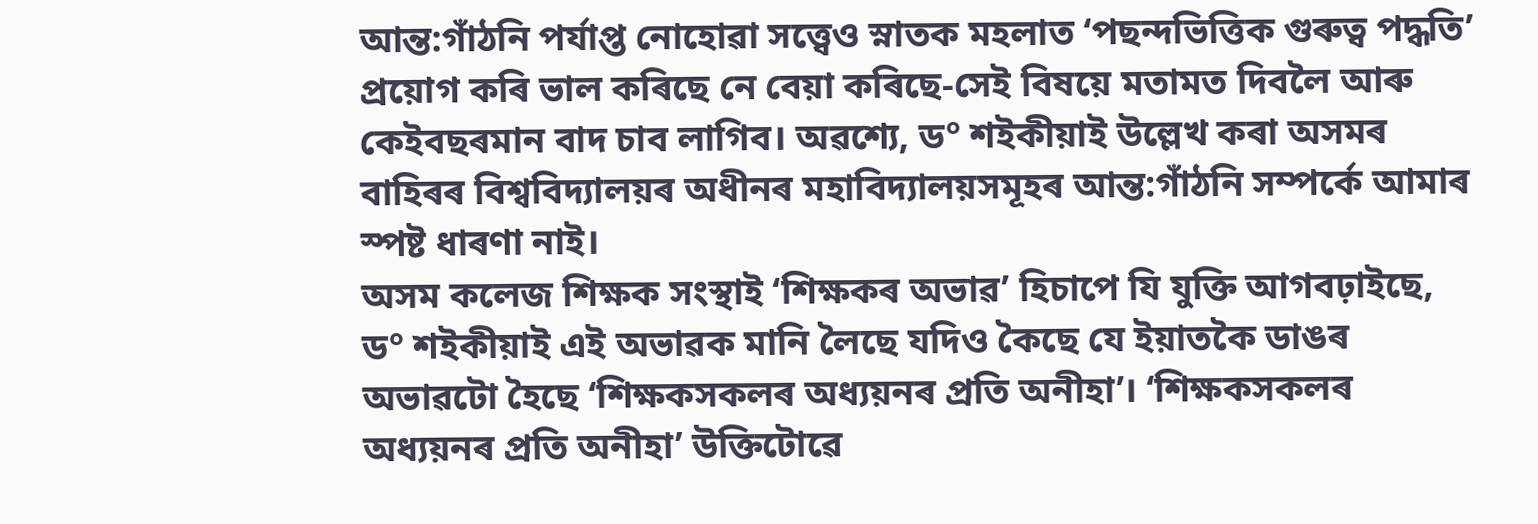আন্ত:গাঁঠনি পৰ্যাপ্ত নোহোৱা সত্ত্বেও স্নাতক মহলাত ‘পছন্দভিত্তিক গুৰুত্ব পদ্ধতি’ প্ৰয়োগ কৰি ভাল কৰিছে নে বেয়া কৰিছে-সেই বিষয়ে মতামত দিবলৈ আৰু কেইবছৰমান বাদ চাব লাগিব। অৱশ্যে, ড° শইকীয়াই উল্লেখ কৰা অসমৰ বাহিৰৰ বিশ্ববিদ্যালয়ৰ অধীনৰ মহাবিদ্যালয়সমূহৰ আন্ত:গাঁঠনি সম্পৰ্কে আমাৰ স্পষ্ট ধাৰণা নাই।
অসম কলেজ শিক্ষক সংস্থাই ‘শিক্ষকৰ অভাৱ’ হিচাপে যি যুক্তি আগবঢ়াইছে, ড° শইকীয়াই এই অভাৱক মানি লৈছে যদিও কৈছে যে ইয়াতকৈ ডাঙৰ অভাৱটো হৈছে ‘শিক্ষকসকলৰ অধ্যয়নৰ প্ৰতি অনীহা’। ‘শিক্ষকসকলৰ অধ্যয়নৰ প্ৰতি অনীহা’ উক্তিটোৱে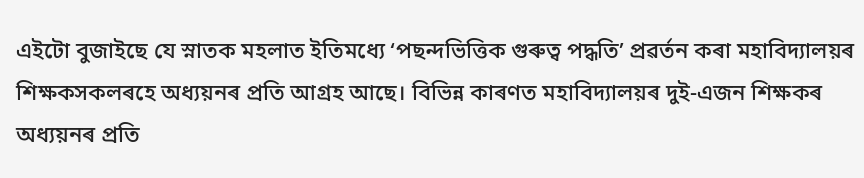এইটো বুজাইছে যে স্নাতক মহলাত ইতিমধ্যে ‘পছন্দভিত্তিক গুৰুত্ব পদ্ধতি’ প্ৰৱৰ্তন কৰা মহাবিদ্যালয়ৰ শিক্ষকসকলৰহে অধ্যয়নৰ প্ৰতি আগ্ৰহ আছে। বিভিন্ন কাৰণত মহাবিদ্যালয়ৰ দুই-এজন শিক্ষকৰ অধ্যয়নৰ প্ৰতি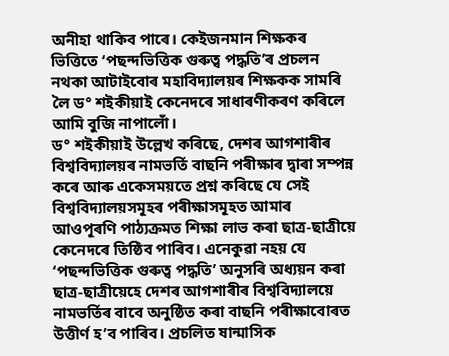অনীহা থাকিব পাৰে। কেইজনমান শিক্ষকৰ ভিত্তিতে ‘পছন্দভিত্তিক গুৰুত্ব পদ্ধতি’ৰ প্ৰচলন নথকা আটাইবোৰ মহাবিদ্যালয়ৰ শিক্ষকক সামৰি লৈ ড° শইকীয়াই কেনেদৰে সাধাৰণীকৰণ কৰিলে আমি বুজি নাপালোঁ।
ড° শইকীয়াই উল্লেখ কৰিছে, দেশৰ আগশাৰীৰ বিশ্ববিদ্যালয়ৰ নামভৰ্তি বাছনি পৰীক্ষাৰ দ্বাৰা সম্পন্ন কৰে আৰু একেসময়তে প্ৰশ্ন কৰিছে যে সেই বিশ্ববিদ্যালয়সমূহৰ পৰীক্ষাসমূহত আমাৰ আওপূৰণি পাঠ্যক্ৰমত শিক্ষা লাভ কৰা ছাত্ৰ-ছাত্ৰীয়ে কেনেদৰে তিষ্ঠিব পাৰিব। এনেকুৱা নহয় যে ‘পছন্দভিত্তিক গুৰুত্ব পদ্ধতি’ অনুসৰি অধ্যয়ন কৰা ছাত্ৰ-ছাত্ৰীয়েহে দেশৰ আগশাৰীৰ বিশ্ববিদ্যালয়ে নামভৰ্তিৰ বাবে অনুষ্ঠিত কৰা বাছনি পৰীক্ষাবোৰত উত্তীৰ্ণ হ’ব পাৰিব। প্ৰচলিত ষান্মাসিক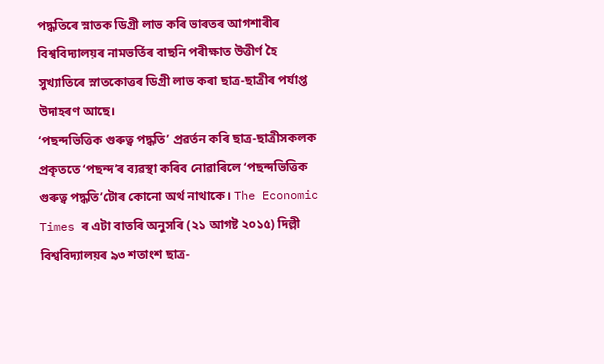পদ্ধতিৰে স্নাতক ডিগ্ৰী লাভ কৰি ভাৰতৰ আগশাৰীৰ বিশ্ববিদ্যালয়ৰ নামভৰ্তিৰ বাছনি পৰীক্ষাত উত্তীৰ্ণ হৈ সুখ্যাতিৰে স্নাতকোত্তৰ ডিগ্ৰী লাভ কৰা ছাত্ৰ-ছাত্ৰীৰ পৰ্যাপ্ত উদাহৰণ আছে।
‘পছন্দভিত্তিক গুৰুত্ব পদ্ধতি’ প্ৰৱৰ্তন কৰি ছাত্ৰ-ছাত্ৰীসকলক প্ৰকৃততে ‘পছন্দ’ৰ ব্যৱস্থা কৰিব নোৱাৰিলে ‘পছন্দভিত্তিক গুৰুত্ব পদ্ধতি’টোৰ কোনো অৰ্থ নাথাকে। The Economic Times ৰ এটা বাতৰি অনুসৰি (২১ আগষ্ট ২০১৫) দিল্লী বিশ্ববিদ্যালয়ৰ ৯৩ শতাংশ ছাত্ৰ-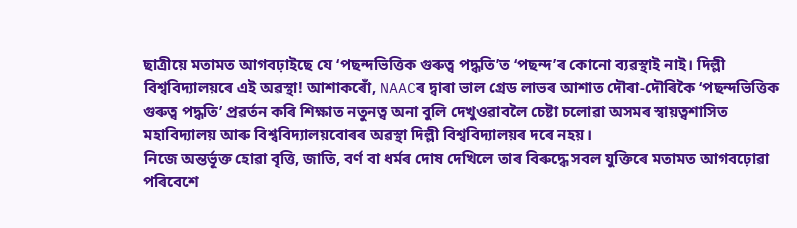ছাত্ৰীয়ে মতামত আগবঢ়াইছে যে ‘পছন্দভিত্তিক গুৰুত্ব পদ্ধতি’ত ‘পছন্দ’ৰ কোনো ব্যৱস্থাই নাই। দিল্লী বিশ্ববিদ্যালয়ৰে এই অৱস্থা! আশাকৰোঁ, NAACৰ দ্বাৰা ভাল গ্ৰেড লাভৰ আশাত দৌৰা-দৌৰিকৈ ‘পছন্দভিত্তিক গুৰুত্ব পদ্ধতি’ প্ৰৱৰ্তন কৰি শিক্ষাত নতুনত্ব অনা বুলি দেখুওৱাবলৈ চেষ্টা চলোৱা অসমৰ স্বায়ত্বশাসিত মহাবিদ্যালয় আৰু বিশ্ববিদ্যালয়বোৰৰ অৱস্থা দিল্লী বিশ্ববিদ্যালয়ৰ দৰে নহয়।
নিজে অন্তৰ্ভূক্ত হোৱা বৃত্তি, জাতি, বৰ্ণ বা ধৰ্মৰ দোষ দেখিলে তাৰ বিৰুদ্ধে সবল যুক্তিৰে মতামত আগবঢ়োৱা পৰিবেশে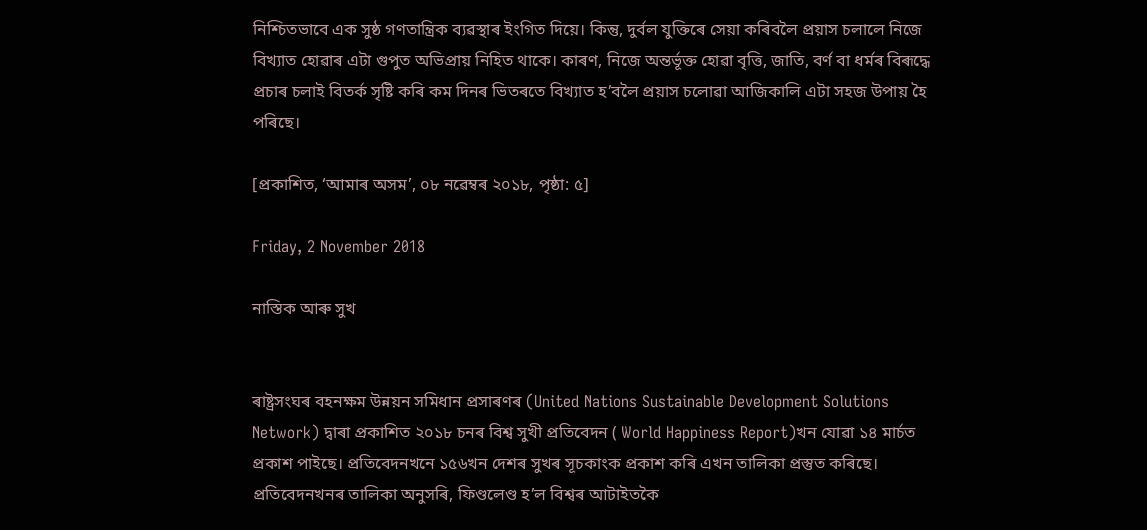নিশ্চিতভাবে এক সুষ্ঠ গণতান্ত্ৰিক ব্যৱস্থাৰ ইংগিত দিয়ে। কিন্তু, দুৰ্বল যুক্তিৰে সেয়া কৰিবলৈ প্ৰয়াস চলালে নিজে বিখ্যাত হোৱাৰ এটা গুপুত অভিপ্ৰায় নিহিত থাকে। কাৰণ, নিজে অন্তৰ্ভূক্ত হোৱা বৃত্তি, জাতি, বৰ্ণ বা ধৰ্মৰ বিৰূদ্ধে প্ৰচাৰ চলাই বিতৰ্ক সৃষ্টি কৰি কম দিনৰ ভিতৰতে বিখ্যাত হ’বলৈ প্ৰয়াস চলোৱা আজিকালি এটা সহজ উপায় হৈ পৰিছে।

[প্ৰকাশিত, ‘আমাৰ অসম’, ০৮ নৱেম্বৰ ২০১৮, পৃষ্ঠা: ৫]

Friday, 2 November 2018

নাস্তিক আৰু সুখ


ৰাষ্ট্ৰসংঘৰ বহনক্ষম উন্নয়ন সমিধান প্ৰসাৰণৰ (United Nations Sustainable Development Solutions Network) দ্বাৰা প্ৰকাশিত ২০১৮ চনৰ বিশ্ব সুখী প্ৰতিবেদন ( World Happiness Report)খন যোৱা ১৪ মাৰ্চত প্ৰকাশ পাইছে। প্ৰতিবেদনখনে ১৫৬খন দেশৰ সুখৰ সূচকাংক প্ৰকাশ কৰি এখন তালিকা প্ৰস্তুত কৰিছে। প্ৰতিবেদনখনৰ তালিকা অনুসৰি, ফিণ্ডলেণ্ড হ’ল বিশ্বৰ আটাইতকৈ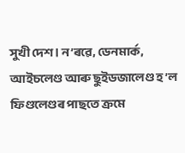সুখী দেশ। ন’ৰৱে, ডেনমাৰ্ক, আইচলেণ্ড আৰু ছুইডজালেণ্ড হ’ল ফিণ্ডলেণ্ডৰ পাছতে ক্ৰমে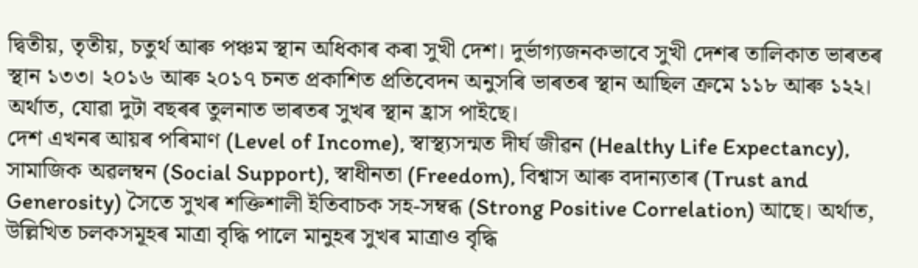দ্বিতীয়, তৃতীয়, চতুৰ্থ আৰু পঞ্চম স্থান অধিকাৰ কৰা সুখী দেশ। দুৰ্ভাগ্যজনকভাবে সুখী দেশৰ তালিকাত ভাৰতৰ স্থান ১৩৩। ২০১৬ আৰু ২০১৭ চনত প্ৰকাশিত প্ৰতিবেদন অনুসৰি ভাৰতৰ স্থান আছিল ক্ৰমে ১১৮ আৰু ১২২। অৰ্থাত, যোৱা দুটা বছৰৰ তুলনাত ভাৰতৰ সুখৰ স্থান হ্ৰাস পাইছে।
দেশ এখনৰ আয়ৰ পৰিমাণ (Level of Income), স্বাস্থ্যসন্মত দীৰ্ঘ জীৱন (Healthy Life Expectancy), সামাজিক অৱলম্বন (Social Support), স্বাধীনতা (Freedom), বিশ্বাস আৰু বদান্যতাৰ (Trust and Generosity) সৈতে সুখৰ শক্তিশালী ইতিবাচক সহ-সম্বব্ধ (Strong Positive Correlation) আছে। অৰ্থাত, উল্লিখিত চলকসমূহৰ মাত্ৰা বৃদ্ধি পালে মানুহৰ সুখৰ মাত্ৰাও বৃদ্ধি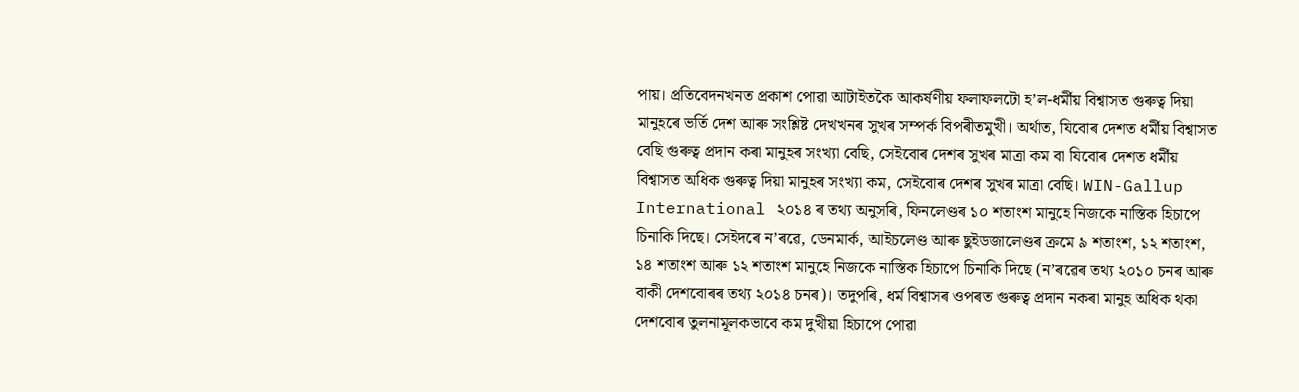পায়। প্ৰতিবেদনখনত প্ৰকাশ পোৱা আটাইতকৈ আকৰ্ষণীয় ফলাফলটো হ’ল-ধৰ্মীয় বিশ্বাসত গুৰুত্ব দিয়া মানুহৰে ভৰ্তি দেশ আৰু সংশ্লিষ্ট দেখখনৰ সুখৰ সম্পৰ্ক বিপৰীতমুখী। অৰ্থাত, যিবোৰ দেশত ধৰ্মীয় বিশ্বাসত বেছি গুৰুত্ব প্ৰদান কৰা মানুহৰ সংখ্যা বেছি, সেইবোৰ দেশৰ সুখৰ মাত্ৰা কম বা যিবোৰ দেশত ধৰ্মীয় বিশ্বাসত অধিক গুৰুত্ব দিয়া মানুহৰ সংখ্যা কম, সেইবোৰ দেশৰ সুখৰ মাত্ৰা বেছি। WIN-Gallup International ২০১৪ ৰ তথ্য অনুসৰি, ফিনলেণ্ডৰ ১০ শতাংশ মানুহে নিজকে নাস্তিক হিচাপে চিনাকি দিছে। সেইদৰে ন’ৰৱে, ডেনমাৰ্ক, আইচলেণ্ড আৰু ছুইডজালেণ্ডৰ ক্ৰমে ৯ শতাংশ, ১২ শতাংশ, ১৪ শতাংশ আৰু ১২ শতাংশ মানুহে নিজকে নাস্তিক হিচাপে চিনাকি দিছে (ন’ৰৱেৰ তথ্য ২০১০ চনৰ আৰু বাকী দেশবোৰৰ তথ্য ২০১৪ চনৰ)। তদুপৰি, ধৰ্ম বিশ্বাসৰ ওপৰত গুৰুত্ব প্ৰদান নকৰা মানুহ অধিক থকা দেশবোৰ তুলনামূলকভাবে কম দুখীয়া হিচাপে পোৱা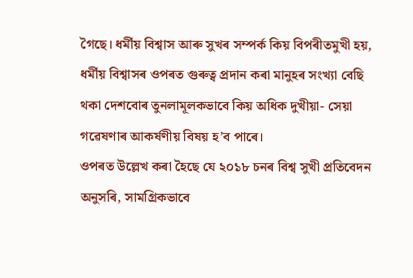গৈছে। ধৰ্মীয় বিশ্বাস আৰু সুখৰ সম্পৰ্ক কিয় বিপৰীতমুখী হয়, ধৰ্মীয় বিশ্বাসৰ ওপৰত গুৰুত্ব প্ৰদান কৰা মানুহৰ সংখ্যা বেছি থকা দেশবোৰ তুনলামূলকভাবে কিয় অধিক দুখীয়া- সেয়া গৱেষণাৰ আকৰ্ষণীয় বিষয় হ’ব পাৰে।
ওপৰত উল্লেখ কৰা হৈছে যে ২০১৮ চনৰ বিশ্ব সুখী প্ৰতিবেদন অনুসৰি, সামগ্ৰিকভাবে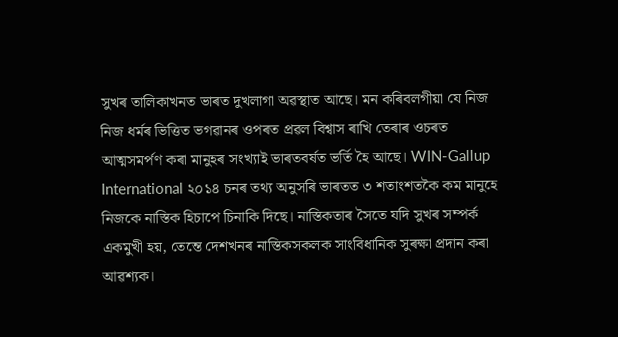সুখৰ তালিকাখনত ভাৰত দুখলাগা অৱস্থাত আছে। মন কৰিবলগীয়া যে নিজ নিজ ধৰ্মৰ ভিত্তিত ভগৱানৰ ওপৰত প্ৰৱল বিশ্বাস ৰাখি তেৰাৰ ওচৰত আত্মসমৰ্পণ কৰা মানুহৰ সংখ্যাই ভাৰতবৰ্ষত ভৰ্তি হৈ আছে। WIN-Gallup International ২০১৪ চনৰ তথ্য অনুসৰি ভাৰতত ৩ শতাংশতকৈ কম মানুহে নিজকে নাস্তিক হিচাপে চিনাকি দিছে। নাস্তিকতাৰ সৈতে যদি সুখৰ সম্পৰ্ক একমুখী হয়, তেন্তে দেশখনৰ নাস্তিকসকলক সাংবিধানিক সুৰক্ষা প্ৰদান কৰা আৱশ্যক।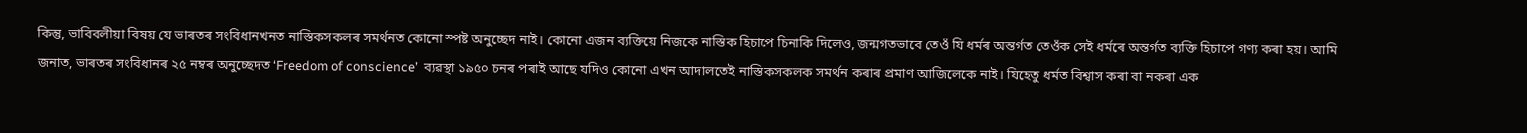কিন্তু, ভাবিবলীয়া বিষয় যে ভাৰতৰ সংবিধানখনত নাস্তিকসকলৰ সমৰ্থনত কোনো স্পষ্ট অনুচ্ছেদ নাই। কোনো এজন ব্যক্তিয়ে নিজকে নাস্তিক হিচাপে চিনাকি দিলেও, জন্মগতভাবে তেওঁ যি ধৰ্মৰ অন্তৰ্গত তেওঁক সেই ধৰ্মৰে অন্তৰ্গত ব্যক্তি হিচাপে গণ্য কৰা হয়। আমি জনাত, ভাৰতৰ সংবিধানৰ ২৫ নম্বৰ অনুচ্ছেদত ‘Freedom of conscience’  ব্যৱস্থা ১৯৫০ চনৰ পৰাই আছে যদিও কোনো এখন আদালতেই নাস্তিকসকলক সমৰ্থন কৰাৰ প্ৰমাণ আজিলেকে নাই। যিহেতু ধৰ্মত বিশ্বাস কৰা বা নকৰা এক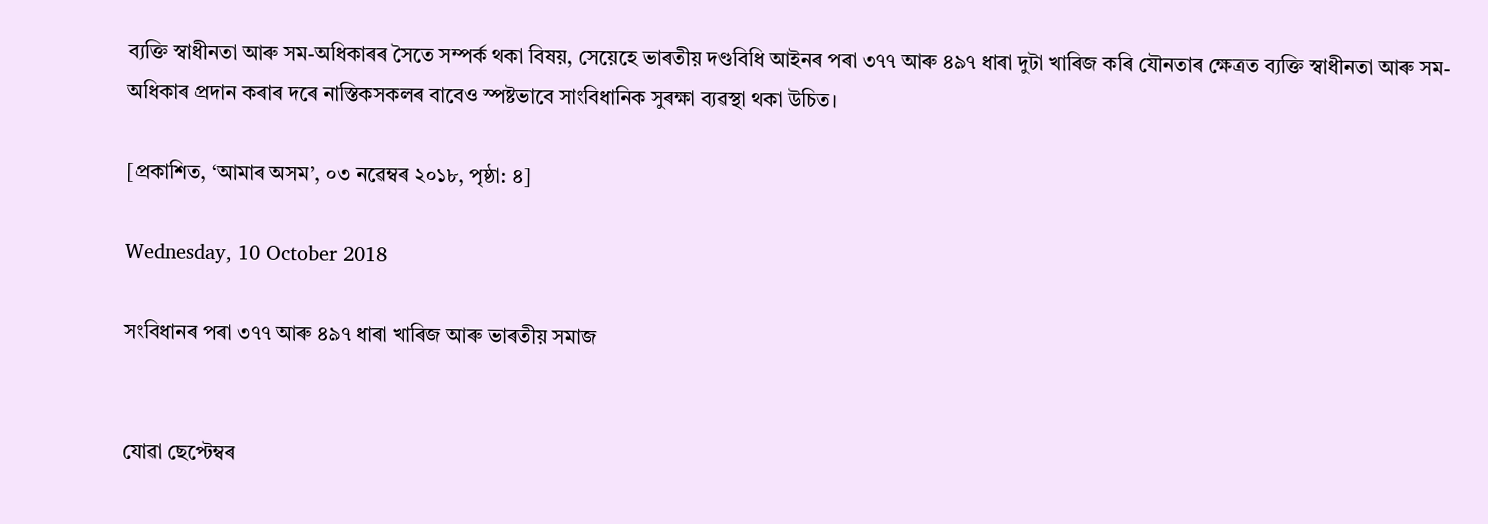ব্যক্তি স্বাধীনতা আৰু সম-অধিকাৰৰ সৈতে সম্পৰ্ক থকা বিষয়, সেয়েহে ভাৰতীয় দণ্ডবিধি আইনৰ পৰা ৩৭৭ আৰু ৪৯৭ ধাৰা দুটা খাৰিজ কৰি যৌনতাৰ ক্ষেত্ৰত ব্যক্তি স্বাধীনতা আৰু সম-অধিকাৰ প্ৰদান কৰাৰ দৰে নাস্তিকসকলৰ বাবেও স্পষ্টভাবে সাংবিধানিক সুৰক্ষা ব্যৱস্থা থকা উচিত।

[প্ৰকাশিত, ‘আমাৰ অসম’, ০৩ নৱেম্বৰ ২০১৮, পৃষ্ঠা: ৪]

Wednesday, 10 October 2018

সংবিধানৰ পৰা ৩৭৭ আৰু ৪৯৭ ধাৰা খাৰিজ আৰু ভাৰতীয় সমাজ


যোৱা ছেপ্টেম্বৰ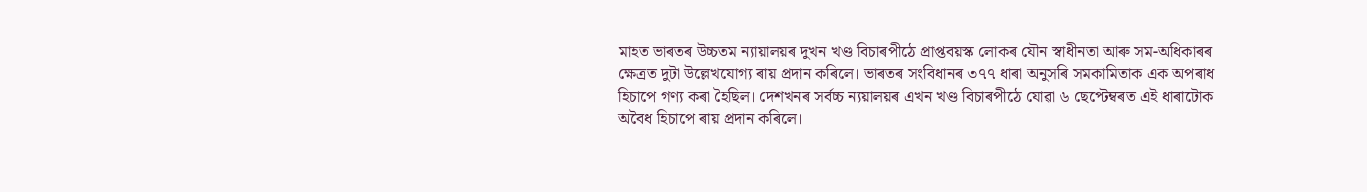মাহত ভাৰতৰ উচ্চতম ন্যায়ালয়ৰ দুখন খণ্ড বিচাৰপীঠে প্ৰাপ্তবয়স্ক লোকৰ যৌন স্বাধীনতা আৰু সম-অধিকাৰৰ ক্ষেত্ৰত দুটা উল্লেখযোগ্য ৰায় প্ৰদান কৰিলে। ভাৰতৰ সংবিধানৰ ৩৭৭ ধাৰা অনুসৰি সমকামিতাক এক অপৰাধ হিচাপে গণ্য কৰা হৈছিল। দেশখনৰ সৰ্বচ্চ ন্যয়ালয়ৰ এখন খণ্ড বিচাৰপীঠে যোৱা ৬ ছেপ্টেম্বৰত এই ধাৰাটোক অবৈধ হিচাপে ৰায় প্ৰদান কৰিলে।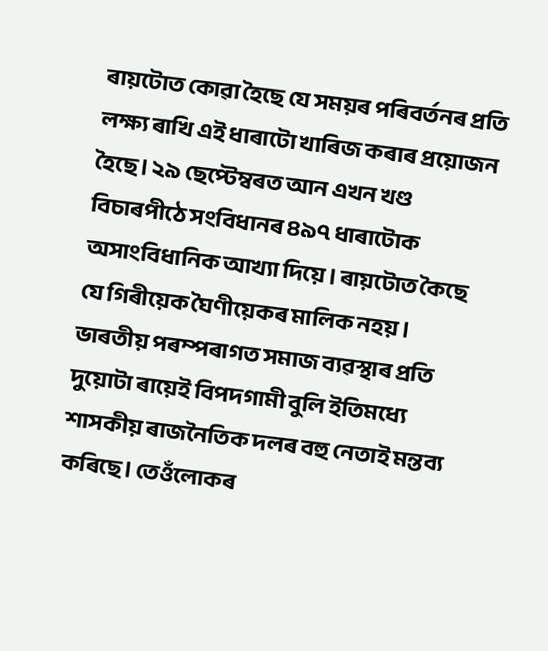ৰায়টোত কোৱা হৈছে যে সময়ৰ পৰিবৰ্তনৰ প্ৰতি লক্ষ্য ৰাখি এই ধাৰাটো খাৰিজ কৰাৰ প্ৰয়োজন হৈছে। ২৯ ছেপ্টেম্বৰত আন এখন খণ্ড বিচাৰপীঠে সংবিধানৰ ৪৯৭ ধাৰাটোক অসাংবিধানিক আখ্যা দিয়ে। ৰায়টোত কৈছে যে গিৰীয়েক ঘৈণীয়েকৰ মালিক নহয়। ভাৰতীয় পৰম্পৰাগত সমাজ ব্যৱস্থাৰ প্ৰতি দুয়োটা ৰায়েই বিপদগামী বুলি ইতিমধ্যে শাসকীয় ৰাজনৈতিক দলৰ বহু নেতাই মন্তব্য কৰিছে। তেওঁলোকৰ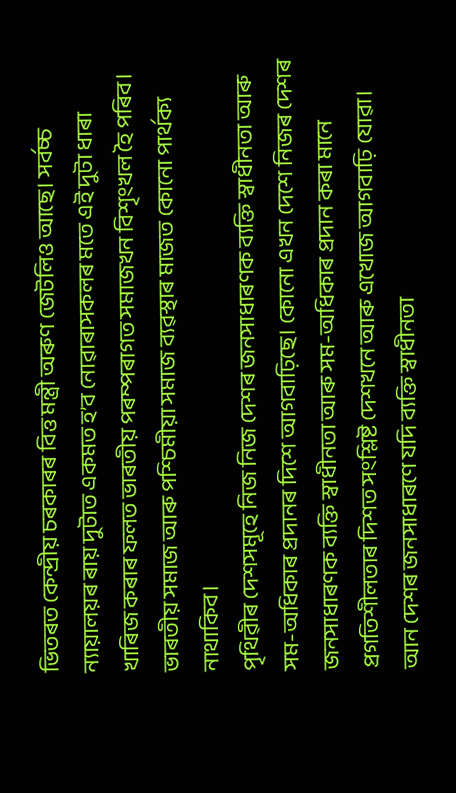ভিতৰত কেন্দ্ৰীয় চৰকাৰৰ বিত্ত মন্ত্ৰী অৰুণ জেটলিও আছে। সৰ্বচ্চ ন্যায়ালয়ৰ ৰায় দুটাত একমত হ’ব নোৱাৰাসকলৰ মতে এই দুটা ধাৰা খাৰিজ কৰাৰ ফলত ভাৰতীয় পৰম্পৰাগত সমাজখন বিশৃংখল হৈ পৰিব। ভাৰতীয় সমাজ আৰু পশ্চিমীয়া সমাজ ব্যৱস্থাৰ মাজত কোনো পাৰ্থক্য নাথাকিব।
পৃথিৱীৰ দেশসমূহে নিজ নিজ দেশৰ জনসাধাৰণক ব্যক্তি স্বাধীনতা আৰু সম-অধিকাৰ প্ৰদানৰ দিশে আগবাঢ়িছে। কোনো এখন দেশে নিজৰ দেশৰ জনসাধাৰণক ব্যক্তি স্বাধীনতা আৰু সম-অধিকাৰ প্ৰদান কৰা মানে প্ৰগতিশীলতাৰ দিশত সংশ্লিষ্ট দেশখনে আৰু এখোজ আগবাঢ়ি যোৱা। আন দেশৰ জনসাধাৰণে যদি ব্যক্তি স্বাধীনতা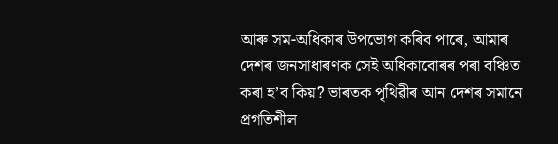আৰু সম-অধিকাৰ উপভোগ কৰিব পাৰে, আমাৰ দেশৰ জনসাধাৰণক সেই অধিকাবোৰৰ পৰা বঞ্চিত কৰা হ’ব কিয়? ভাৰতক পৃথিৱীৰ আন দেশৰ সমানে প্ৰগতিশীল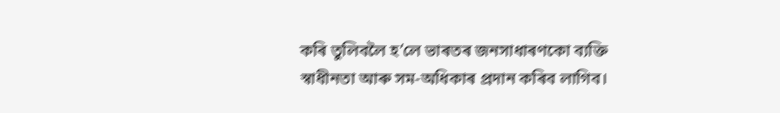কৰি তুলিবলৈ হ’লে ভাৰতৰ জনসাধাৰণকো ব্যক্তি স্বাধীনতা আৰু সম-অধিকাৰ প্ৰদান কৰিব লাগিব।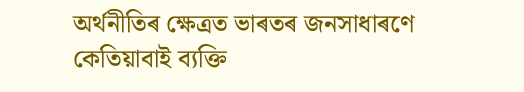অৰ্থনীতিৰ ক্ষেত্ৰত ভাৰতৰ জনসাধাৰণে কেতিয়াবাই ব্যক্তি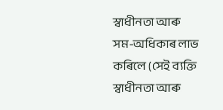স্বাধীনতা আৰু সম-অধিকাৰ লাভ কৰিলে (সেই ব্যক্তি স্বাধীনতা আৰু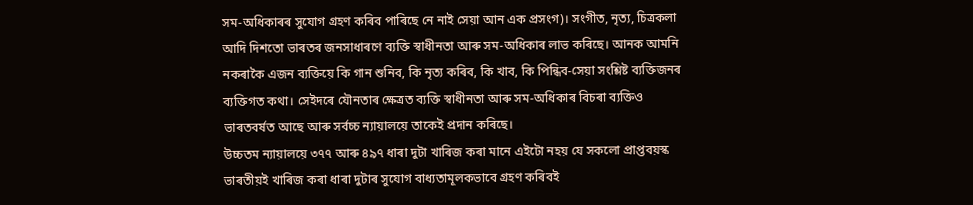সম-অধিকাৰৰ সুযোগ গ্ৰহণ কৰিব পাৰিছে নে নাই সেয়া আন এক প্ৰসংগ)। সংগীত, নৃত্য, চিত্ৰকলা আদি দিশতো ভাৰতৰ জনসাধাৰণে ব্যক্তি স্বাধীনতা আৰু সম-অধিকাৰ লাভ কৰিছে। আনক আমনি নকৰাকৈ এজন ব্যক্তিয়ে কি গান শুনিব, কি নৃত্য কৰিব, কি খাব, কি পিন্ধিব-সেয়া সংশ্লিষ্ট ব্যক্তিজনৰ ব্যক্তিগত কথা। সেইদৰে যৌনতাৰ ক্ষেত্ৰত ব্যক্তি স্বাধীনতা আৰু সম-অধিকাৰ বিচৰা ব্যক্তিও ভাৰতবৰ্ষত আছে আৰু সৰ্বচ্চ ন্যায়ালয়ে তাকেই প্ৰদান কৰিছে।
উচ্চতম ন্যায়ালয়ে ৩৭৭ আৰু ৪৯৭ ধাৰা দুটা খাৰিজ কৰা মানে এইটো নহয় যে সকলো প্ৰাপ্তবয়স্ক ভাৰতীয়ই খাৰিজ কৰা ধাৰা দুটাৰ সুযোগ বাধ্যতামূলকভাবে গ্ৰহণ কৰিবই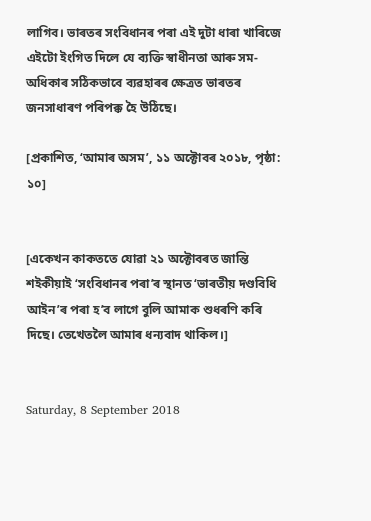লাগিব। ভাৰতৰ সংবিধানৰ পৰা এই দুটা ধাৰা খাৰিজে এইটো ইংগিত দিলে যে ব্যক্তি স্বাধীনতা আৰু সম-অধিকাৰ সঠিকভাবে ব্যৱহাৰৰ ক্ষেত্ৰত ভাৰতৰ জনসাধাৰণ পৰিপক্ক হৈ উঠিছে।

[প্ৰকাশিত, ‘আমাৰ অসম’, ১১ অক্টোবৰ ২০১৮, পৃষ্ঠা: ১০]


[একেখন কাকততে যোৱা ২১ অক্টোবৰত জান্তি শইকীয়াই ‘সংবিধানৰ পৰা’ৰ স্থানত ‘ভাৰতীয় দণ্ডবিধি আইন’ৰ পৰা হ’ব লাগে বুলি আমাক শুধৰণি কৰি দিছে। তেখেতলৈ আমাৰ ধন্যবাদ থাকিল।]


Saturday, 8 September 2018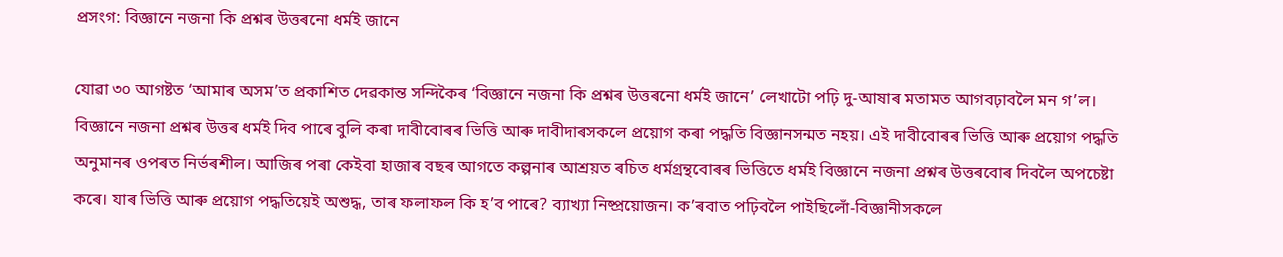প্ৰসংগ: বিজ্ঞানে নজনা কি প্ৰশ্নৰ উত্তৰনো ধৰ্মই জানে

যোৱা ৩০ আগষ্টত ‘আমাৰ অসম’ত প্ৰকাশিত দেৱকান্ত সন্দিকৈৰ ‘বিজ্ঞানে নজনা কি প্ৰশ্নৰ উত্তৰনো ধৰ্মই জানে’ লেখাটো পঢ়ি দু-আষাৰ মতামত আগবঢ়াবলৈ মন গ’ল। বিজ্ঞানে নজনা প্ৰশ্নৰ উত্তৰ ধৰ্মই দিব পাৰে বুলি কৰা দাবীবোৰৰ ভিত্তি আৰু দাবীদাৰসকলে প্ৰয়োগ কৰা পদ্ধতি বিজ্ঞানসন্মত নহয়। এই দাবীবোৰৰ ভিত্তি আৰু প্ৰয়োগ পদ্ধতি অনুমানৰ ওপৰত নিৰ্ভৰশীল। আজিৰ পৰা কেইবা হাজাৰ বছৰ আগতে কল্পনাৰ আশ্ৰয়ত ৰচিত ধৰ্মগ্ৰন্থবোৰৰ ভিত্তিতে ধৰ্মই বিজ্ঞানে নজনা প্ৰশ্নৰ উত্তৰবোৰ দিবলৈ অপচেষ্টা কৰে। যাৰ ভিত্তি আৰু প্ৰয়োগ পদ্ধতিয়েই অশুদ্ধ, তাৰ ফলাফল কি হ’ব পাৰে? ব্যাখ্যা নিষ্প্ৰয়োজন। ক’ৰবাত পঢ়িবলৈ পাইছিলোঁ-বিজ্ঞানীসকলে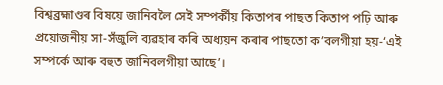বিশ্বব্ৰহ্মাণ্ডৰ বিষয়ে জানিবলৈ সেই সম্পৰ্কীয় কিতাপৰ পাছত কিতাপ পঢ়ি আৰু প্ৰয়োজনীয় সা-সঁজুলি ব্যৱহাৰ কৰি অধ্যয়ন কৰাৰ পাছতো ক’বলগীয়া হয়-‘এই সম্পৰ্কে আৰু বহুত জানিবলগীয়া আছে’।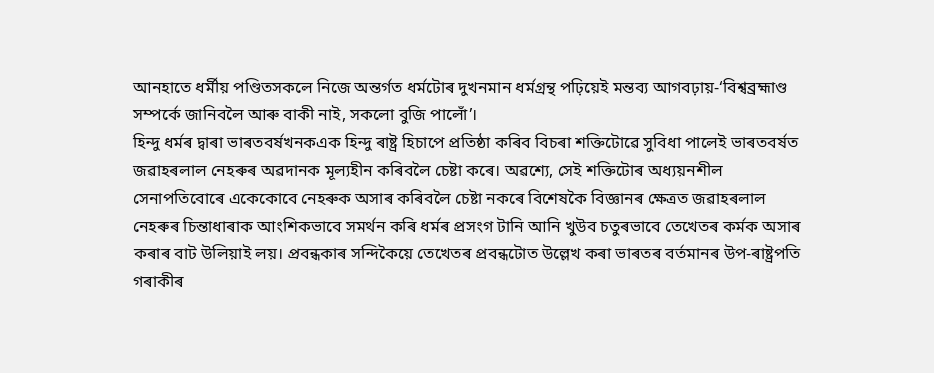আনহাতে ধৰ্মীয় পণ্ডিতসকলে নিজে অন্তৰ্গত ধৰ্মটোৰ দুখনমান ধৰ্মগ্ৰন্থ পঢ়িয়েই মন্তব্য আগবঢ়ায়-‘বিশ্বব্ৰহ্মাণ্ড সম্পৰ্কে জানিবলৈ আৰু বাকী নাই, সকলো বুজি পালোঁ’।
হিন্দু ধৰ্মৰ দ্বাৰা ভাৰতবৰ্ষখনকএক হিন্দু ৰাষ্ট্ৰ হিচাপে প্ৰতিষ্ঠা কৰিব বিচৰা শক্তিটোৱে সুবিধা পালেই ভাৰতবৰ্ষত জৱাহৰলাল নেহৰুৰ অৱদানক মূল্যহীন কৰিবলৈ চেষ্টা কৰে। অৱশ্যে, সেই শক্তিটোৰ অধ্যয়নশীল সেনাপতিবোৰে একেকোবে নেহৰুক অসাৰ কৰিবলৈ চেষ্টা নকৰে বিশেষকৈ বিজ্ঞানৰ ক্ষেত্ৰত জৱাহৰলাল নেহৰুৰ চিন্তাধাৰাক আংশিকভাবে সমৰ্থন কৰি ধৰ্মৰ প্ৰসংগ টানি আনি খুউব চতুৰভাবে তেখেতৰ কৰ্মক অসাৰ কৰাৰ বাট উলিয়াই লয়। প্ৰবন্ধকাৰ সন্দিকৈয়ে তেখেতৰ প্ৰবন্ধটোত উল্লেখ কৰা ভাৰতৰ বৰ্তমানৰ উপ-ৰাষ্ট্ৰপতি গৰাকীৰ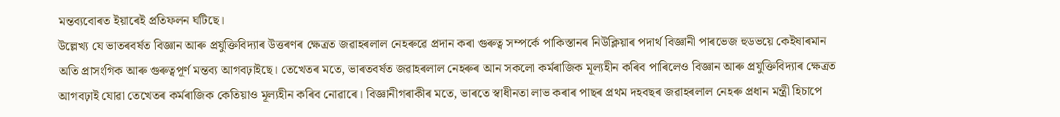মন্তব্যবোৰত ইয়াৰেই প্ৰতিফলন ঘটিছে।
উল্লেখ্য যে ভাতৰবৰ্ষত বিজ্ঞান আৰু প্ৰযুক্তিবিদ্যাৰ উত্তৰণৰ ক্ষেত্ৰত জৱাহৰলাল নেহৰুৱে প্ৰদান কৰা গুৰুত্ব সম্পৰ্কে পাকিস্তানৰ নিউক্লিয়াৰ পদাৰ্থ বিজ্ঞানী পাৰভেজ হুডভয়ে কেইষাৰমান অতি প্ৰাসংগিক আৰু গুৰুত্বপূৰ্ণ মন্তব্য আগবঢ়াইছে। তেখেতৰ মতে, ভাৰতবৰ্ষত জৱাহৰলাল নেহৰুৰ আন সকলো কৰ্মৰাজিক মূল্যহীন কৰিব পাৰিলেও বিজ্ঞান আৰু প্ৰযুক্তিবিদ্যাৰ ক্ষেত্ৰত আগবঢ়াই যোৱা তেখেতৰ কৰ্মৰাজিক কেতিয়াও মূল্যহীন কৰিব নোৱাৰে। বিজ্ঞানীগৰাকীৰ মতে, ভাৰতে স্বাধীনতা লাভ কৰাৰ পাছৰ প্ৰথম দহবছৰ জৱাহৰলাল নেহৰু প্ৰধান মন্ত্ৰী হিচাপে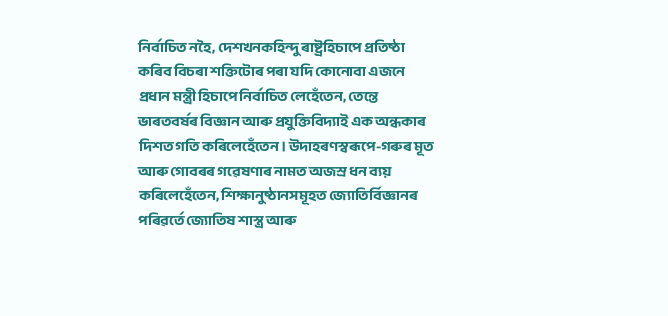নিৰ্বাচিত নহৈ, দেশখনকহিন্দু ৰাষ্ট্ৰহিচাপে প্ৰতিষ্ঠা কৰিব বিচৰা শক্তিটোৰ পৰা যদি কোনোবা এজনে প্ৰধান মন্ত্ৰী হিচাপে নিৰ্বাচিত লেহেঁতেন, তেন্তে ভাৰতবৰ্ষৰ বিজ্ঞান আৰু প্ৰযুক্তিবিদ্যাই এক অন্ধকাৰ দিশত গতি কৰিলেহেঁতেন। উদাহৰণস্বৰূপে-গৰুৰ মূত আৰু গোবৰৰ গৱেষণাৰ নামত অজস্ৰ ধন ব্যয় কৰিলেহেঁতেন, শিক্ষানুষ্ঠানসমূহত জ্যোতিৰ্বিজ্ঞানৰ পৰিৱৰ্তে জ্যোতিষ শাস্ত্ৰ আৰু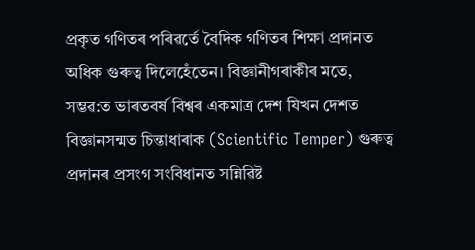প্ৰকৃত গণিতৰ পৰিৱৰ্তে বৈদিক গণিতৰ শিক্ষা প্ৰদানত অধিক গুৰুত্ব দিলেহেঁতেন। বিজ্ঞানীগৰাকীৰ মতে, সম্ভৱ:ত ভাৰতবৰ্ষ বিশ্বৰ একমাত্ৰ দেশ যিখন দেশত বিজ্ঞানসন্মত চিন্তাধাৰাক (Scientific Temper) গুৰুত্ব প্ৰদানৰ প্ৰসংগ সংবিধানত সন্নিৱিষ্ট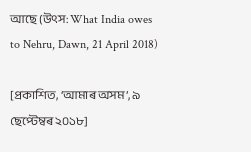আছে (উৎস: What India owes to Nehru, Dawn, 21 April 2018)

[প্ৰকাশিত, ‘আমাৰ অসম’, ৯ ছেপ্টেম্বৰ ২০১৮]